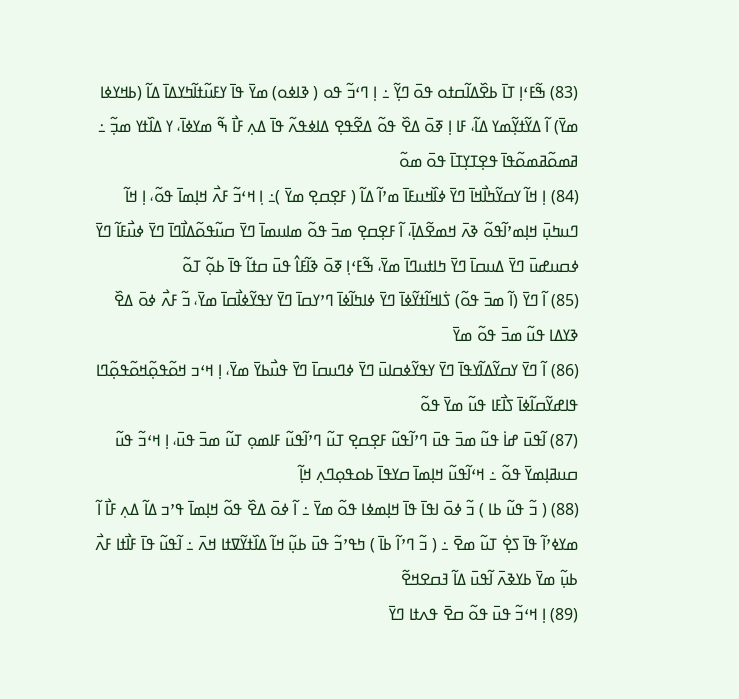(83) ߒ߬ߓߵߊ߲ ߠߊ߫ ߕߐ߰ߡߊ߬ߛߙߋ ߟߋ߫ ߣߌ߲߬ ߸ ߊ߲ ߣߵߏ߬ ߟߋ ( ߢߊߦߋ) ߘߌ߫ ߟߊ߫ ߌߓߎ߬ߙߊ߬ߤߌߡߊ߫ ߡߊ߬ (ߕߞߌߦߊ ߘߌ߫) ߊ߬ ߡߌ߬ߙߌ߲߬ߘߌ ߡߊ߬، ߓߊ ߊ߲ ߧߋ߫ ߡߐ߰ ߟߋ߬ ߡߐ߬ߟߐ߲ ߡߊߦߟߍ߬ ߟߊ߫ ߡߍ߲ ߓߊ߯ ߒ߬ ߘߌߦߊ߫، ߌ ߡߊ߰ߙߌ ߘߏ߲߬ ߸ ߥߘߋ߬ߥߘߋ߬ߟߊ߫ ߟߐ߲ߠߌ߲ߠߊ߫ ߟߋ߫ ߘߋ߬
(84) ߊ߲ ߞߊ߬ ߌߛߌ߬ߤߊ߯ߞߊ߫ ߣߌ߫ ߦߊ߰ߞߎߓߊ߫ ߘߴߊ߬ ߡߊ߬ ( ߓߐ߲ߛߐ߲ ߘߌ߫ )߸ ߊ߲ ߞߵߏ߬ ߓߍ߯ ߞߊ߲ߘߊ߫ ߟߋ߬، ߊ߲ ߞߊ߬ ߣߎߤߎ߲߫ ߞߊ߲ߘߴߊ߬ߟߋ߬ ߢߍ߫ ߞߘߐ߬ߡߊ߲߫، ߊ߬ ߓߐ߲ߛߐ߲ ߘߏ߫ ߟߋ߬ ߘߊߎߘߊ߫ ߣߌ߫ ߛߎ߬ߟߋ߬ߡߊ߯ߣߊ߫ ߣߌ߫ ߦߎ߯ߓߊ߬ ߣߌ߫ ߦߛߎߝߎ߫ ߣߌ߫ ߡߎߛߊ߫ ߣߌ߫ ߤߊߙߎߣߊ߫ ߘߌ߫، ߒ߬ߓߵߊ߲ ߧߋ߫ ߢߊ߬ߓߊ߮ ߟߎ߫ ߛߙߊ߬ ߟߊ߫ ߕߋ߲߬ ߠߋ߬
(85) ߊ߬ ߣߌ߫ (ߊ߬ ߘߏ߫ ߟߋ߬) ߖ߭ߊߞߊ߬ߙߌ߬ߦߊ߫ ߣߌ߫ ߦߊߤߊ߬ߦߊ߫ ߣߴߌߛߊ߫ ߣߌ߫ ߌߟߌ߬ߦߊ߯ߛߊ߫ ߘߌ߫، ߏ߬ ߓߍ߯ ߦߋ߫ ߡߐ߰ ߢߌߡߊ ߟߎ߬ ߘߏ߫ ߟߋ߬ ߘߌ߫
(86) ߊ߬ ߣߌ߫ ߌߛߌ߬ߡߊ߬ߌߟߊ߫ ߣߌ߫ ߌߟߌ߬ߦߛߊߎ߫ ߣߌ߫ ߦߣߎߛߊ߫ ߣߌ߫ ߟߎ߯ߕߌ߫ ߘߌ߫، ߊ߲ ߞߵߏ ߞߋ߬ߟߋ߲߬ߞߋ߬ߟߋ߲߬ߣߊ ߟߊߝߌ߬ߛߊ߬ߦߊ߫ ߖߊ߯ߓߊ ߟߎ߬ ߘߌ߫ ߟߋ߬
(87) ߊ߬ߟߎ߫ ߝߊ߭ ߟߎ߬ ߘߏ߫ ߟߎ߫ ߣߴߊ߬ߟߎ߬ ߓߐ߲ߛߐ߲ ߠߎ߬ ߣߴߊ߬ߟߎ߬ ߓߊߘߋ߲ ߠߎ߬ ߘߏ߫ ߟߎ߫، ߊ߲ ߞߵߏ߬ ߟߎ߬ ߛߎߥߊ߲ߘߌ߫ ߟߋ߬ ߸ ߞߵߊ߬ߟߎ߬ ߞߊ߲ߘߊ߫ ߛߌߟߊ߫ ߕߋߟߋ߲ߣߍ߲ ߞߊ߲߬
(88) ( ߏ߬ ߟߎ߬ ߕߊ ) ߏ߬ ߦߋ߫ ߊߟߊ߫ ߟߊ߫ ߞߊ߲ߘߦߊ ߟߋ߬ ߘߌ߫ ߸ ߊ߬ ߦߋ߫ ߡߐ߰ ߟߋ߬ ߞߊ߲ߘߊ߫ ߟߴߏ ߡߊ߬ ߡߍ߲ ߓߊ߯ ߊ߬ ߘߌߦߴߊ߬ ߟߊ߫ ߖߐ߲߭ ߠߎ߬ ߘߐ߫ ߸ ( ߏ߬ ߣߴߊ߬ ߕߊ߫ ) ߤߟߴߏ߬ ߟߎ߫ ߕߎ߲߬ ߞߊ߬ ߡߊ߰ߙߌ߬ߜߙߊ ߞߍ߫ ߸ ߊ߬ߟߎ߬ ߟߊ߫ ߓߊ߯ߙߊ ߓߍ߯ ߕߎ߲߬ ߘߌ߫ ߕߌߢߍ߫ ߊ߬ߟߎ߫ ߡߊ߬ ߔߛߐߞߐ߬
(89) ߊ߲ ߞߵߏ߬ ߟߎ߫ ߟߋ߬ ߛߐ߫ ߟߍߙߊ ߣߌ߫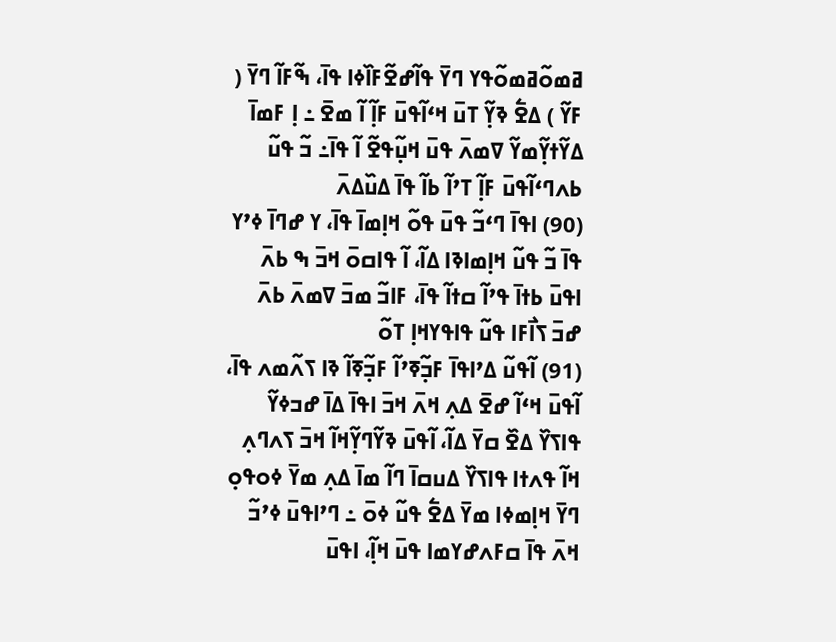ߥߘߋ߬ߥߘߋ߬ߟߌ ߣߌ߫ ߟߊ߬ߝߐ߬ߓߊ߰ߦߊ ߟߊ߫، ߒ߬ߓߊ߬ ߣߌ߫ ( ߓߌ߬ ) ߡߐ߱ ߢߌ߲߬ ߠߎ߫ ߞߵߊ߬ߟߎ߫ ߓߊ߲߬ ߊ߬ ߘߐ߫ ߸ ߊ߲ ߓߘߊ߫ ߡߌ߬ߙߌ߲߬ߘߌ߬ ߜߘߍ߫ ߟߎ߫ ߞߎ߲߬ߟߐ߬ ߊ߬ ߟߊ߫߸ ߏ߬ ߟߎ߬ ߕߍߣߵߊ߬ߟߎ߫ ߓߊ߲߬ ߠߴߊ߬ ߕߊ߬ ߟߊ߫ ߡߎ߰ߡߍ߫
(90) ߊߟߊ߫ ߣߵߏ߬ ߟߎ߫ ߟߋ߬ ߞߊ߲ߘߊ߫ ߟߊ߫، ߌ ߝߣߊ߫ ߦߴߌ ߟߊ߫ ߏ߬ ߟߎ߬ ߞߊ߲ߘߊߢߊ ߡߊ߬، ߊ߬ ߟߊߛߋ߫ ߞߏ߫ ߒ ߕߍ߫ ߊߟߎ߫ ߕߙߊ߫ ߟߴߊ߬ ߛߙߊ߬ ߟߊ߫، ߓߊߏ߬ ߘߏ߫ ߜߘߍ߫ ߕߍ߫ ߝߏ߫ ߖߊ߯ߓߊ ߟߎ߬ ߟߊߟߌߞߊ߲ ߠߋ߬
(91) ߊ߬ߟߎ߬ ߡߴߊߟߊ߫ ߓߏ߲߬ߧߴߊ߬ ߓߏ߲߬ߧߊ߬ ߢߊ ߖߍ߬ߘߍ ߟߊ߫، ߊ߬ߟߎ߫ ߞߵߊ߬ ߝߐ߫ ߡߍ߲ ߞߍ߫ ߞߏ߫ ߊߟߊ߫ ߡߊ߫ ߝߏߦߌ߬ ߟߊߖߌ߰ ߡߐ߰ ߛߌ߫ ߡߊ߬، ߊ߬ߟߎ߫ ߢߌ߬ߣߌ߲߬ߞߊ߬ ߞߏ߫ ߖߍߣߍ߲ ߞߊ߬ ߟߍߙߊ ߟߊߖߌ߰ ߡߎߛߊ߫ ߣߊ߬ ߘߊ߫ ߡߍ߲ ߘߌ߫ ߦߋߟߋ߲ ߣߌ߫ ߞߊ߲ߘߦߊ ߘߌ߫ ߡߐ߱ ߟߎ߬ ߦߋ߫ ߸ ߣߴߊߟߎ߫ ߦߴߏ߬ ߞߍ߫ ߟߊ߫ ߛߓߍߝߌߘߊ ߟߎ߫ ߞߊ߲߬، ߊߟߎ߫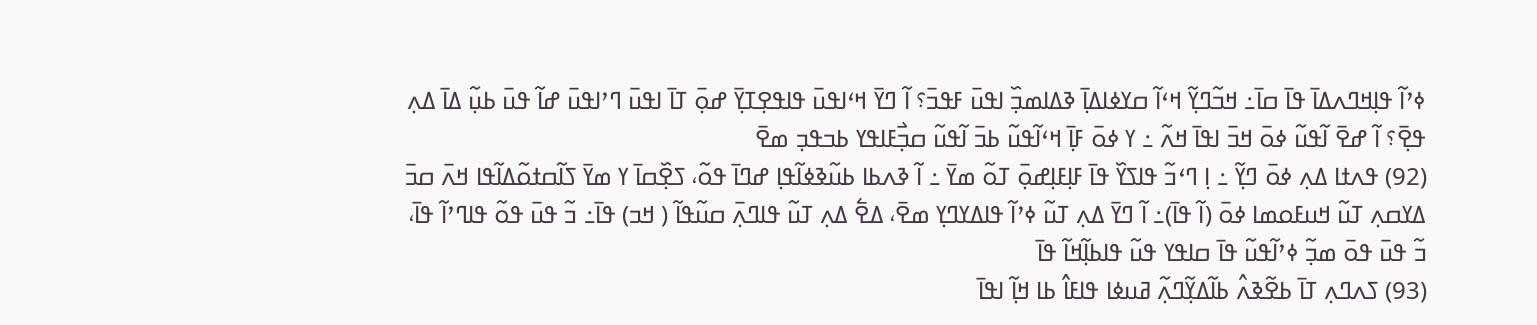ߦߴߊ߬ ߟߊ߲ߞߣߍߡߊ߫ ߟߊ߫ ߛߊ߫߸ ߞߏ߬ߣߌ߲߬ ߞߵߊ߬ ߛߌߦߊߡߊ߲߫ ߢߡߊߘߏ߲߰ ߊߟߎ߫ ߓߟߏ߫؟ ߊ߬ ߣߌ߫ ߞߵߊߟߎ߫ ߟߊߟߐ߲ߠߌ߲߫ ߝߋ߲߫ ߠߊ߫ ߊߟߎ߫ ߣߴߊߟߎ߫ ߝߊ߬ ߟߎ߫ ߕߎ߲߬ ߡߊ߫ ߡߍ߲ ߟߐ߲߫؟ ߊ߬ ߝߐ߫ ߊ߬ߟߎ߬ ߦߋ߫ ߞߏ߫ ߊߟߊ߫ ߞߍ߬ ߸ ߌ ߦߋ߫ ߓߊ߲߫ ߞߵߊ߬ߟߎ߬ ߕߏ߫ ߊ߬ߟߎ߬ ߛߏ߲߯ߓߊߟߌ ߕߏߟߏ߲ ߘߐ߫
(92) ߟߍߙߊ ߡߍ߲ ߦߋ߫ ߣߌ߲߬ ߸ ߊ߲ ߣߵߏ߬ ߟߊߖߌ߰ ߟߊ߫ ߓߊ߲ߓߊ߲ߝߋ߲߫ ߠߋ߬ ߘߌ߫ ߸ ߊ߬ ߢߍߕߊ ߕߎ߬ߢߦߊ߬ߟߊ߲ ߝߣߊ߫ ߟߋ߬، ߖߐ߲߰ߛߊ߫ ߌ ߘߌ߫ ߖߊ߬ߛߙߋ߬ߡߊ߬ߟߊ ߞߍ߫ ߛߏ߫ ߡߌߛߍ߲ ߠߎ߬ ߞߎߓߋߘߊ ߦߋ߫ (ߊ߬ ߟߊ߫)߸ ߊ߬ ߣߌ߫ ߡߍ߲ ߠߎ߬ ߦߴߊ߬ ߟߊߡߌߣߌ߲ ߘߐ߫، ߡߐ߱ ߡߍ߲ ߠߎ߬ ߟߊߣߍ߲߫ ߛߎ߬ߟߊ߬ ( ߞߏ) ߟߊ߫߸ ߏ߬ ߟߎ߫ ߟߋ߬ ߟߊߣߴߊ߬ ߟߊ߫، ߏ߬ ߟߎ߫ ߟߋ߫ ߘߏ߲߬ ߦߴߊ߬ߟߎ߬ ߟߊ߫ ߛߊߟߌ ߟߎ߬ ߟߊߕߊ߲߬ߞߊ߬ ߟߊ߫
(93) ߖߍߣߍ߲ ߠߊ߫ ߕߐ߬ߢߍ߮ ߕߊ߬ߡߌ߲߬ߣߍ߲߬ ߥߎߦߊ ߟߊߓߊ߮ ߕߊ ߞߊ߲߬ ߊߟߊ߫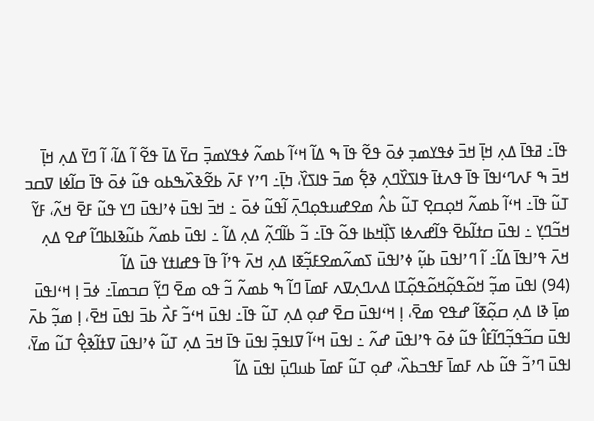ߟߊ߫߸ ߥߟߊ߫ ߡߍ߲ ߞߊ߲߫ ߞߏ߫ ߦߟߌߘߏ߲ ߦߋ߫ ߟߐ߬ ߟߊ߫ ߒ ߡߊ߬ ߞߵߊ߬ ߕߘߍ߬ ߦߟߌߘߏ߲߫ ߛߌ߫ ߡߊ߫ ߟߐ߬ ߊ߬ ߡߊ߬، ߊ߬ ߣߌ߫ ߡߍ߲ ߞߊ߲߫ ߞߏ߫ ߒ ߓߍߣߵߊߟߊ߫ ߟߊ߫ ߟߍߙߊ߫ ߟߊߖߌ߰ߣߍ߲ ߢߐ߲߱ ߘߏ߫ ߟߊߖߌ߰، ߤߊ߲߫߸ ߣߴߌ ߓߍ߫ ߕߐ߬ߢߍ߰ߒߕߋ ߟߎ߬ ߦߋ߫ ߟߊ߫ ߛߊ߬ߦߊ ߜߛߏ ߠߎ߬ ߟߊ߫߸ ߞߵߊ߬ ߕߘߍ߬ ߞߋ߲ߛߐ߲ ߠߎ߬ ߕߍ߮ ߘߐߝߎߟߋ߲ߣߍ߲߫ ߊ߬ߟߎ߬ ߦߋ߫ ߸ ߞߏ߫ ߊߟߎ߫ ߦߴߊߟߎ߫ ߣߌ ߟߎ߬ ߓߐ߫ ߞߍ߬، ߓߌ߬ ߞߏ߬ߣߌ߲ ߸ ߊߟߎ߫ ߛߙߊ߬ߕߐ߫ ߟߊ߬ߝߍߦߊ ߖߊ߲߰ߞߕߊ ߟߋ߬ ߟߊ߫߸ ߏ߬ ߕߊ߬ߣߍ߲߬ ߡߍ߲ ߡߊ߬ ߸ ߊߟߎ߫ ߕߘߍ߬ ߕߎ߬ߢߊߕߣߊ߬ ߝߐ ߡߍ߲ ߞߍ߫ ߟߴߊߟߊ߫ ߡߊ߬߸ ߊ߬ ߣߴߊߟߎ߫ ߕߎ߲߬ ߦߴߊߟߎ߫ ߖߘߍ߬ߘߐߓߏ߲߬ߧߊ ߡߍ߲ ߞߍ߫ ߟߴߊ߬ ߟߊ߫ ߟߝߊߙߌ ߟߎ߫ ߡߊ߬
(94) ߊߟߎ߫ ߘߏ߲߬ ߞߋ߬ߟߋ߲߬ߞߋ߬ߟߋ߲߬ߠߊ ߡߍߣߍ߲ߜߍ ߓߘߊ߫ ߣߊ߬ ߒ ߕߘߍ߬ ߏ߬ ߟߋ ߘߐ߫ ߣߌ߲߬ ߛߏߘߊ߫߸ ߦߏ߫ ߊ߲ ߞߵߊߟߎ߫ ߘߊ߲߫ ߢߊ ߡߍ߲ ߛߋ߲߬ߧߊ߬ ߝߟߐ ߘߐ߫، ߊ߲ ߞߵߊߟߎ߫ ߛߐ߫ ߝߋ߲ ߡߍ߲ ߠߎ߬ ߟߊ߫߸ ߊߟߎ߫ ߞߵߏ߬ ߓߍ߯ ߕߏ߫ ߊߟߎ߫ ߞߐ߫، ߊ߲ ߘߏ߲߬ ߕߍ߫ ߊߟߎ߫ ߛߏ߬ߟߏ߲߬ߣߊ߬ߓߊ߮ ߟߎ߬ ߦߋ߫ ߟߴߊߟߎ߫ ߝߍ߬ ߸ ߊߟߎ߫ ߞߵߊ߬ ߜߊߟߏ߲߫ ߊߟߎ߫ ߟߊ߫ ߞߏ߫ ߡߍ߲ ߠߎ߬ ߦߴߊߟߎ߫ ߜߙߊ߬ߢߐ߲߮ ߠߎ߬ ߘߌ߫، ߊߟߎ߫ ߣߴߏ߬ ߟߎ߬ ߕߍ ߓߘߊ߫ ߓߟߏߕߍ߰، ߝߋ߲ ߠߎ߬ ߓߘߊ߫ ߕߎߣߎ߲߫ ߊߟߎ߫ ߡߊ߬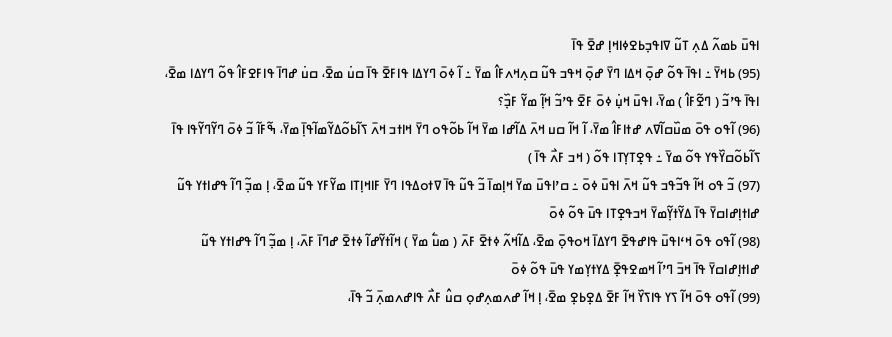ߊߟߎ߫ ߕߘߍ߬ ߡߍ߲ ߠߎ߬ ߜߊߟߏ߲ߕߐߦߊߞߊ߲ ߝߐ߫ ߟߊ߫
(95) ߕߞߌ߫ ߸ ߊߟߊ߫ ߟߋ߬ ߝߋ߲߫ ߞߡߊ ߣߌ߫ ߝߋ߲߫ ߞߟߏ ߟߎ߬ ߛߍ߲ߞߍߓߊ߮ ߘߌ߫ ߸ ߊ߬ ߦߋ߫ ߣߌߡߊ ߟߊߓߐ߫ ߟߊ߫ ߛߎ߭ ߘߐ߫، ߛߎ߭ ߝߣߊ߫ ߟߊߓߐߓߊ߮ ߟߋ߬ ߣߌߡߊ ߘߐ߫، ߊߟߊ߫ ߟߴߏ߬ ( ߣߐ߬ߓߊ߮ ) ߘߌ߫، ߊߟߎ߫ ߞߎ߲߭ ߦߋ߫ ߓߐ߫ ߟߴߏ߬ ߞߊ߲߬ ߘߌ߬ ߓߏ߲߰؟
(96) ߊ߬ߟߋ ߟߋ߫ ߘߎ߰ߛߊ߬ߜߍ ߝߙߊߓߊ߮ ߘߌ߫، ߊ߬ ߞߊ߬ ߛߎ ߞߍ߫ ߡߊ߬ߝߊ ߘߌ߫ ߞߊ߬ ߕߋ߬ߟߋ ߣߌ߫ ߞߊߙߏ ߞߍ߫ ߖߊ߬ߕߋ߬ߡߌ߬ߘߊ߬ߟߊ߲߫ ߘߌ߫، ߒ߬ߓߊ߬ ߏ߬ ߦߋ߫ ߣߌ߬ߣߌ߬ߟߊ ߟߊ߫ ߖߊ߬ߕߋ߬ߛߌ߰ߟߌ ߟߋ߬ ߘߌ߫ ߸ ߟߐ߲ߠߌ߲ߠߊ ߟߋ߬ ( ߞߏ ߓߍ߯ ߟߊ߫ )
(97) ߏ߬ ߟߋ ߞߊ߬ ߟߏ߬ߟߏ ߟߎ߬ ߞߍ߫ ߊߟߎ߫ ߦߋ߫ ߸ ߛߴߊߟߎ߫ ߘߌ߫ ߞߊ߲ߘߊ߫ ߏ߬ ߟߎ߬ ߟߊ߫ ߜߙߋߡߟߊ ߣߌ߫ ߓߊߞߊ߲ߠߊ ߘߌ߬ߓߌ ߟߎ߬ ߘߐ߫، ߊ߲ ߘߏ߲߬ ߣߊ߬ ߟߝߊߙߌ ߟߎ߬ ߝߊߙߊ߲ߝߊߛߌ߫ ߟߊ߫ ߡߌ߬ߙߌ߲߬ߘߌ߫ ߞߏߟߐ߲ߠߊ ߟߎ߫ ߟߋ߬ ߦߋ߫
(98) ߊ߬ߟߋ ߟߋ߫ ߞߵߊߟߎ߫ ߟߊߝߟߐ߫ ߣߌߡߊ߫ ߞߋߟߋ߲߫ ߘߐ߫، ߡߊ߬ߞߍ߬ ߦߙߐ߫ ߓߍ߫ ( ߘߎ߱ ߘߌ߫ ) ߞߊ߬ߙߌ߬ߝߊ߬ ߦߙߐ߫ ߝߣߊ߫ ߓߍ߫، ߊ߲ ߘߏ߲߬ ߣߊ߬ ߟߝߊߙߌ ߟߎ߬ ߝߊߙߊ߲ߝߊߛߌ߫ ߟߊ߫ ߞߏ߫ ߣߴߊ߬ ߞߘߐߟߐ߲߫ ߡߌߙߌ߲ߘߌ ߟߎ߫ ߟߋ߬ ߦߋ߫
(99) ߊ߬ߟߋ ߟߋ߫ ߞߊ߬ ߖߌ ߟߊߖߌ߰ ߞߊ߬ ߓߐ߫ ߡߐ߲ߕߐ߲ ߘߐ߫، ߊ߲ ߞߊ߬ ߝߍߘߍ߲ߝߋ߲ ߛߎ߮ ߓߍ߯ ߟߊߝߍߘߍ߲߫ ߏ߬ ߟߊ߫،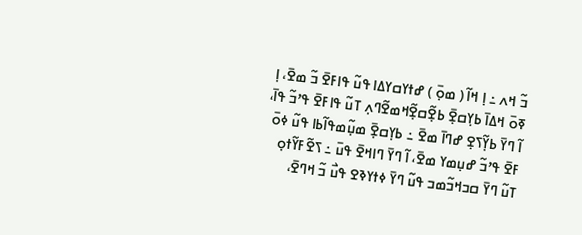ߏ߬ ߞߍ ߸ ߊ߲ ߞߊ߬ ( ߘߋ߲߫ ) ߝߙߌߛߌߡߊ ߟߎ߬ ߟߊߓߐ߫ ߏ߬ ߘߐ߫، ߊ߲ ߧߋ߫ ߞߡߊ߫ ߕߌ߲ߛߐ߲߫ ߕߐ߲߬ߛߐ߲߬ߞߘߐ߬ߣߍ߲ ߠߎ߬ ߟߊߓߐ߫ ߟߴߏ߬ ߟߊ߫، ߊ߬ ߣߌ߫ ߕߌ߲߬ߖߐ߲ ߝߣߊ߫ ߘߐ߫ ߸ ߕߌ߲ߛߐ߲߫ ߘߎ߲߬ߘߟߊ߬ߕߊ ߟߎ߬ ߦߋ߫ ߓߐ߫ ߟߴߏ߬ ߝߎ߲ߘߌ ߘߐ߫، ߊ߬ ߣߌ߫ ߣߊߞߐ߫ ߟߎ߫ ߸ ߖߐ߬ߓߌ߬ߙߋ߲ ߠߎ߬ ߣߌ߫ ߛߏߞߏ߬ߘߏ ߟߎ߬ ߣߌ߫ ߦߙߌߢߐ ߟߎ߯ ߏ߬ ߞߣߐ߫،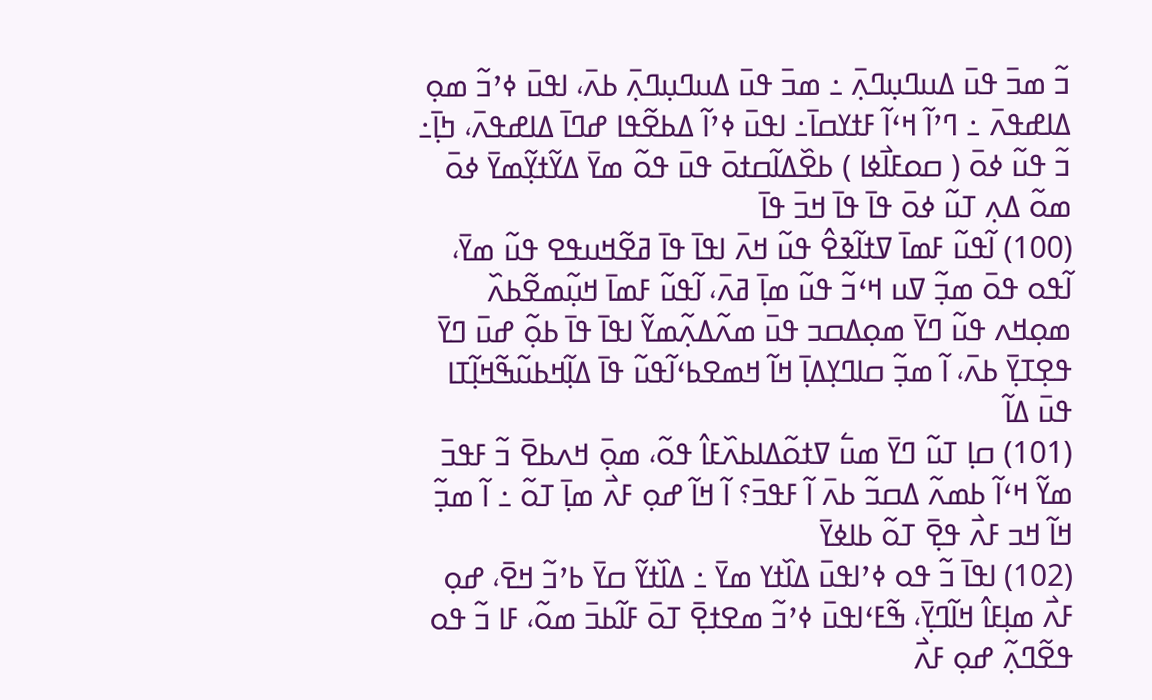ߏ߬ ߘߏ߫ ߟߎ߫ ߡߎߣߎ߲ߣߍ߲߫ ߸ ߘߏ߫ ߟߎ߫ ߡߎߣߎ߲ߣߍ߲߫ ߕߍ߫، ߊߟߎ߫ ߦߴߏ߬ ߘߋ߲ ߡߊߝߟߍ߫ ߸ ߣߴߊ߬ ߞߵߊ߬ ߓߙߌߛߊ߫߸ ߊߟߎ߫ ߦߴߊ߬ ߡߕߐ߬ߟߊ ߝߣߊ߫ ߡߊߝߟߍ߫، ߤߊ߲߫߸ ߏ߬ ߟߎ߬ ߦߋ߫ ( ߛߋߓߊ߯ߦߊ ) ߕߐ߰ߡߊ߬ߛߙߋ߫ ߟߎ߫ ߟߋ߬ ߘߌ߫ ߡߌ߬ߙߌ߲߬ߘߌ߫ ߦߋ߫ ߘߋ߬ ߡߍ߲ ߠߎ߬ ߦߋ߫ ߟߊ߫ ߟߊ߫ ߞߏ߫ ߟߊ߫
(100) ߊ߬ߟߎ߬ ߓߘߊ߫ ߜߙߊ߬ߢߐ߮ ߟߎ߬ ߞߍ߫ ߊߟߊ߫ ߟߊ߫ ߥߐ߬ߞߎߟߐ ߟߎ߬ ߘߌ߫، ߊ߬ߟߋ ߟߋ߫ ߘߏ߲߬ ߜߎ ߞߵߏ߬ ߟߎ߬ ߘߊ߲߫ ߥߍ߫، ߊ߬ߟߎ߬ ߓߘߊ߫ ߞߎ߲߬ߘߐ߬ߕߍ߰ ߘߋ߲ߞߍ ߟߎ߬ ߣߌ߫ ߘߋ߲ߡߛߏ ߟߎ߫ ߘߍ߬ߡߍ߲߬ߘߌ߬ ߊߟߊ߫ ߟߊ߫ ߕߋ߲߬ ߝߎ߫ ߣߌ߫ ߟߐ߲ߠߌ߲߫ ߕߍ߫، ߊ߬ ߘߏ߲߬ ߛߊߣߌ߲ߡߊ߲߫ ߞߊ߬ ߞߘߐߕߵߊ߬ߟߎ߬ ߟߊ߫ ߡߊ߲߬ߞߕߎ߬ߒ߬ߞߊ߲߬ߠߊ ߟߎ߫ ߡߊ߬
(101) ߛߊ߲ ߠߎ߬ ߣߌ߫ ߘߎ߱ ߜߙߋ߬ߡߊߕߍ߰ߓߊ߮ ߟߋ߬، ߘߋ߲߫ ߞߍߕߐ߫ ߏ߬ ߓߟߏ߫ ߘߌ߬ ߞߵߊ߬ ߕߘߍ߬ ߡߛߏ߬ ߕߍ߫ ߊ߬ ߓߟߏ߫؟ ߊ߬ ߞߊ߬ ߝߋ߲ ߓߍ߯ ߘߊ߲߫ ߠߋ߬ ߸ ߊ߬ ߘߏ߲߬ ߞߊ߬ ߞߏ ߓߍ߯ ߟߐ߲߫ ߠߋ߬ ߕߊߦߌ߫
(102) ߊߟߊ߫ ߏ߬ ߟߋ ߦߴߊߟߎ߫ ߡߊ߰ߙߌ ߘߌ߫ ߸ ߡߊ߰ߙߌ߬ ߛߌ߫ ߕߴߏ߬ ߞߐ߫، ߝߋ߲ ߓߍ߯ ߘߊ߲ߓߊ߮ ߞߊ߬ߣߌ߲߫، ߒ߬ߓߵߊߟߎ߫ ߦߴߏ߬ ߘߐߙߐ߲߫ ߠߋ߫ ߓߊ߬ߕߏ߫ ߘߋ߬، ߓߊ ߏ߬ ߟߋ ߟߐ߬ߣߍ߲߬ ߝߋ߲ ߓߍ߯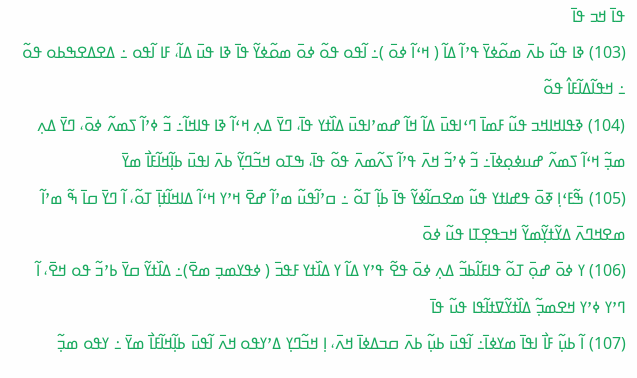ߟߊ߫ ߞߏ ߟߊ߫
(103) ߢߊ ߟߎ߬ ߕߍ߫ ߘߋ߬ߦߌ߫ ߟߴߊ߬ ߡߊ߬ ( ߞߵߊ߬ ߦߋ߫ )߸ ߊ߬ߟߋ ߟߋ߬ ߦߋ߫ ߘߋ߬ߦߌ߬ ߟߊ߫ ߢߊ ߟߎ߫ ߡߊ߬، ߓߊ ߊ߬ߟߋ ߸ ߡߐߡߐߒߕߋ ߟߋ߬ ߸ ߞߟߊ߬ߡߊ߬ߓߊ߮ ߟߋ߬
(104) ߢߟߊߞߊߞߏ ߟߎ߬ ߓߘߊ߫ ߣߵߊߟߎ߫ ߡߊ߬ ߞߊ߬ ߝߘߴߊߟߎ߫ ߡߊ߰ߙߌ ߟߊ߫، ߣߌ߫ ߡߍ߲ ߞߵߊ߬ ߢߊ ߟߊߞߊ߬߸ ߏ߬ ߦߴߊ߬ ߖߘߍ߬ ߦߋ߫، ߣߌ߫ ߡߍ߲ ߘߏ߲߬ ߞߵߊ߬ ߖߘߍ߬ ߝߎߦߋ߲ߦߊ߫߸ ߏ߬ ߦߴߏ߬ ߞߍ߫ ߟߴߊ߬ ߖߍ߬ߘߍ߫ ߟߋ߬ ߟߊ߫، ߒߠߋ ߞߏ߬ߣߌ߲߬ ߕߍ߫ ߊߟߎ߫ ߕߊ߲߬ߞߊ߬ߓߊ߯ ߘߌ߫
(105) ߒ߬ߓߵߊ߲ ߧߋ߫ ߟߝߊߙߌ ߟߎ߬ ߘߐߛߊ߬ߦߌ߬ ߟߊ߫ ߕߊ߲߬ ߠߋ߬ ߸ ߛߴߊ߬ߟߎ߬ ߘߴߊ߬ ߝߐ߫ ߞߴߌ ߞߵߊ߬ ߡߊߞߊ߬ߙߊ߲߫ ߠߋ߬، ߊ߬ ߣߌ߫ ߛߊ߫ ߒ߬ ߘߴߊ߬ ߘߐߞߣߍ߫ ߡߌ߬ߙߌ߲߬ߘߌ߬ ߞߏߟߐ߲ߠߊ ߟߎ߬ ߦߋ߫
(106) ߌ ߦߋ߫ ߝߋ߲߫ ߠߋ߬ ߟߊߓߊ߬ߕߏ߬ ߡߍ߲ ߦߋ߫ ߟߐ߬ ߟߴߌ ߡߊ߬ ߌ ߡߊ߰ߙߌ ߓߟߏ߫ ( ߦߟߌߘߏ߲ ߘߐ߫)߸ ߡߊ߰ߙߌ߬ ߛߌ߫ ߕߴߏ߬ ߟߋ ߞߐ߫، ߊ߬ ߣߴߌ ߦߴߌ ߞߐߘߏ߲߬ ߡߊ߰ߙߌ߬ߜߙߊ߬ߟߊ ߟߎ߬ ߟߊ߫
(107) ߊ߬ ߕߎ߲߬ ߓߊ߯ ߊߟߊ߫ ߘߌߦߊ߫߸ ߊ߬ߟߎ߫ ߕߎ߲߬ ߕߍ߫ ߛߏߡߦߊ߫ ߞߍ߫، ߊ߲ ߞߏ߬ߣߌ߲ ߡߴߌߟߋ ߞߍ߫ ߊ߬ߟߎ߫ ߕߊ߲߬ߞߊ߬ߓߊ߯ ߘߌ߫ ߸ ߌߟߋ ߘߏ߲߬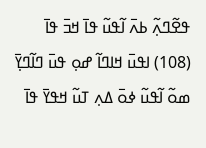ߟߐ߬ߣߍ߲߬ ߕߍ߫ ߊ߬ߟߎ߬ ߟߊ߫ ߞߏ߫ ߟߊ߫
(108) ߊߟߎ߫ ߞߊߣߊ߬ ߝߋ߲ ߟߎ߫ ߣߊ߬ߣߌ߲߫ ߘߋ߬ ߊ߬ߟߎ߬ ߦߋ߫ ߡߍ߲ ߠߎ߬ ߞߟߌ߫ ߟߊ߫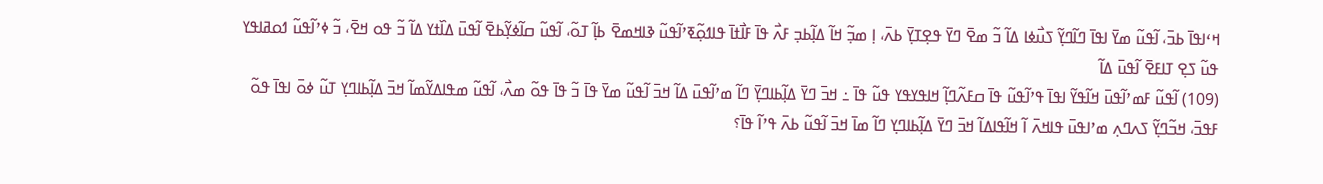ߞߵߊߟߊ߫ ߕߏ߫، ߊ߬ߟߎ߬ ߘߌ߫ ߊߟߊ߫ ߣߊ߬ߣߌ߲߬ ߖߎ߯ߦߊ ߡߊ߬ ߏ߬ ߘߐ߫ ߣߌ߫ ߟߐ߲ߠߌ߲߫ ߕߍ߫، ߊ߲ ߘߏ߲߬ ߞߊ߬ ߡߊ߲߬ߕߏ߲ ߓߍ߯ ߟߊ߫ ߓߊ߯ߙߊ߫ ߟߊߗߋ߲߬ߧߴߊ߬ߟߎ߬ ߢߊߞߘߐ߫ ߕߊ߲߬ ߠߋ߬، ߊ߬ߟߎ߬ ߛߊ߬ߦߌ߲߬ߕߐ߫ ߊ߬ߟߎ߫ ߡߊ߰ߙߌ ߡߊ߬ ߏ߬ ߟߋ ߞߐ߫، ߏ߬ ߦߴߊ߬ߟߎ߬ ߗߋߥߊߟߌ ߟߎ߬ ߖߐ߲ ߠߊߓߐ߫ ߊ߬ߟߎ߫ ߡߊ߬
(109) ߊ߬ߟߎ߬ ߓߘߴߊ߬ߟߎ߫ ߞߊ߬ߟߌ߬ ߊߟߊ߫ ߟߴߊ߬ߟߎ߬ ߟߊ߫ ߛߓߍ߬ߣߊ߲߬ ߞߊߟߌߟߌ ߟߎ߬ ߟߊ߫ ߸ ߞߏ߫ ߣߌ߫ ߡߊ߲߬ߕߊߣߌ߲߫ ߣߊ߬ ߘߴߊ߬ߟߎ߫ ߡߊ߬ ߞߏ߫ ߊ߬ߟߎ߬ ߘߌ߫ ߟߊ߫ ߏ߬ ߟߊ߫ ߟߋ߬ ߘߍ߯، ߊ߬ߟߎ߬ ߘߟߊߡߌ߬ߘߊ߬ ߞߏ߫ ߡߊ߲߬ߕߊߣߌ߲ ߠߎ߬ ߦߋ߫ ߊߟߊ߫ ߟߋ߬ ߓߟߏ߫، ߞߏ߬ߣߌ߲߬ ߖߍߣߍ߲ ߘߴߊߟߎ߫ ߟߊߞߍ߫ ߊ߬ ߞߊ߬ߟߊߡߊ߬ ߞߏ߫ ߣߌ߫ ߡߊ߲߬ߕߊߣߌ߲ ߣߊ߬ ߘߊ߫ ߞߏ߫ ߊ߬ߟߎ߬ ߕߍ߫ ߟߴߊ߬ ߟߊ߫؟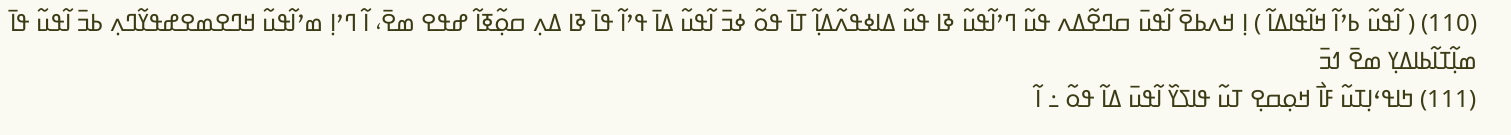(110) ( ߊ߬ߟߎ߬ ߕߴߊ߬ ߞߊ߬ߟߊߡߊ߬ ) ߊ߲ ߞߍߕߐ߫ ߊ߬ߟߎ߫ ߛߣߐ߬ߡߍ ߟߎ߬ ߣߴߊ߬ߟߎ߬ ߢߊ ߟߎ߬ ߡߊߦߟߍ߬ߡߊ߲߬ ߠߊ߫ ߟߋ߬ ߦߏ߫ ߊ߬ߟߎ߬ ߡߊ߫ ߟߴߊ߬ ߟߊ߫ ߢߊ ߡߍ߲ ߛߋ߲߬ߧߊ߬ ߝߟߐ ߘߐ߫، ߊ߬ ߣߴߊ߲ ߘߴߊ߬ߟߎ߬ ߞߣߐߘߐߝߟߌ߬ߣߍ߲ ߕߏ߫ ߊ߬ߟߎ߬ ߟߊ߫ ߘߊ߲߬ߠߊ߬ߕߊߡߌ߲ ߘߐ߫ ߗߏ߫
(111) ߤߊߟߵߊ߲ߠߎ߬ ߓߊ߯ ߞߋ߲ߛߐ߲ ߠߎ߬ ߟߊߖߌ߰ ߊ߬ߟߎ߫ ߡߊ߬ ߟߋ߬ ߸ ߊ߬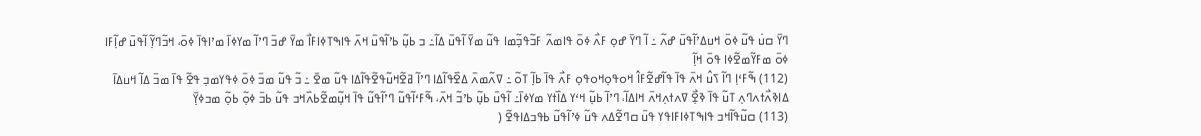ߣߌ߫ ߛߎ߭ ߟߎ߬ ߦߋ߫ ߞߎߡߴߊ߬ߟߎ߫ ߝߍ߬ ߸ ߊ߬ ߣߌ߫ ߝߋ߲ ߓߍ߯ ߦߋ߫ ߟߊߘߍ߬ ߓߏ߬ߟߏ߲߬ߘߊ ߟߎ߬ ߘߌ߫ ߊ߬ߟߎ߫ ߡߊ߬߸ ߏ ߕߎ߲߬ ߕߴߊ߬ߟߎ߫ ߞߍ߫ ߟߊߒߠߦߊߓߊ߯ ߘߌ߫ ߝߏ߫ ߣߴߊ߬ ߘߌߦߊ߫ ߘߴߊߟߊ߫ ߦߋ߫، ߞߏ߬ߣߌ߲߬ ߊ߬ߟߎ߫ ߝߊ߲߬ߓߊ ߦߋ߫ ߘߓߌ߬ߘߐ߬ߦߊ ߟߋ߫ ߞߊ߲߬
(112) ߒ߬ߓߵߊ߲ ߣߊ߬ ߖߎ߮ ߞߍ߫ ߟߊ߫ ߟߊ߬ߝߐ߬ߓߊ߮ ߞߋߟߋ߲ߞߋߟߋ߲ ߓߍ߯ ߟߊ߫ ߕߊ߲߬ ߠߋ߬ ߸ ߜߍ߬ߘߍ߫ ߡߐ߰ߟߊ߬ߡߊ ߣߴߊ߬ ߥߐ߬ߞߎ߬ߟߐ߬ߟߊ߬ߡߊ ߟߎ߬ ߘߐ߫ ߸ ߏ߬ ߟߎ߬ ߘߏ߫ ߦߋ߫ ߦߟߌߘߏ߲ ߟߐ߬ ߟߊ߫ ߘߏ߫ ߡߊ߬ ߞߎߡߊ߫ ߡߊߢߍ߯ߙߍߣߍ߲ ߠߎ߬ ߟߊ߫ ߢߐ߲߯ ߜߍߙߍ߲ߞߍ߫ ߞߊߡߊ߬، ߣߴߊ߬ ߕߎ߲߬ ߞߵߌ ߡߊ߰ߙߌ ߘߌߦߊ߫߸ ߊ߬ߟߎ߫ ߕߎ߲߬ ߕߴߏ߬ ߞߍ߫، ߒ߬ߓߵߊ߬ߟߎ߬ ߣߴߊ߬ߟߎ߬ ߟߊ߫ ߞߎ߲߬ߘߐ߬ߕߍ߰ߞߏ ߟߎ߬ ߕߏ߫ ߦߋ߲߬ ߕߋ߲߬ ߘߏߦߌ߲߫
(113) ߛߎ߬ߟߊ߬ߞߏ ߟߊߒߠߦߊߓߊߟߌ ߟߎ߫ ߛߣߐ߬ߡߍ ߟߎ߬ ߦߴߊ߬ߟߎ߬ ߕߟߏߡߊߟߐ߬ (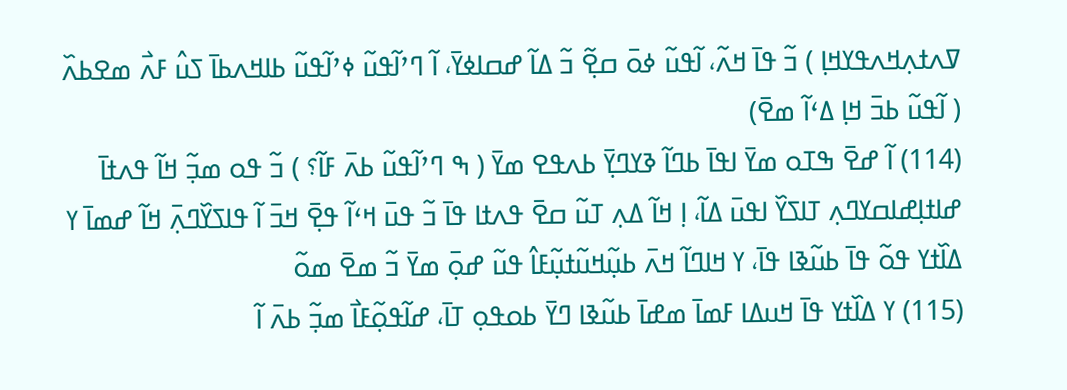ߜߍߙߍ߲ߞߍߟߌߞߊ߲ ) ߏ߬ ߟߊ߫ ߞߍ߬، ߊ߬ߟߎ߬ ߦߋ߫ ߛߐ߲߬ ߏ߬ ߡߊ߬ ߝߛߊߦߌ߫، ߊ߬ ߣߴߊ߬ߟߎ߬ ߦߴߊ߬ߟߎ߬ ߕߊߞߍߕߊ߫ ߖߎ߮ ߓߍ߯ ߘߐߕߍ߰ ( ߊ߬ߟߎ߬ ߕߏ߫ ߞߊ߲ ߡߵߊ߬ ߘߐ߫)
(114) ߊ߬ ߝߐ߫ ߒߠߋ ߘߌ߫ ߊߟߊ߫ ߕߣߊ߬ ߢߌߣߌ߲߫ ߕߍߟߐ ߘߌ߫ ( ߒ ߣߴߊ߬ߟߎ߬ ߕߍ߫ ߓߊ߬؟ ) ߏ߬ ߟߋ ߘߏ߲߬ ߞߊ߬ ߟߍߙߊ߫ ߝߊߙߊ߲ߝߊߛߌߣߍ߲ ߠߊߖߌ߰ ߊߟߎ߫ ߡߊ߬، ߊ߲ ߞߊ߬ ߡߍ߲ ߠߎ߬ ߛߐ߫ ߟߍߙߊ ߟߊ߫ ߏ߬ ߟߎ߫ ߞߵߊ߬ ߟߐ߲߫ ߞߏ߫ ߊ߬ ߟߊߖߌ߰ߣߍ߲߫ ߞߊ߬ ߝߘߊ߫ ߌ ߡߊ߰ߙߌ ߟߋ߬ ߟߊ߫ ߕߎ߬ߢߊ ߟߊ߫، ߌ ߞߊߣߊ߬ ߞߍ߫ ߕߎ߲߬ߞߎ߬ߙߎ߲߬ߓߊ߮ ߟߎ߬ ߝߋ߲߫ ߘߌ߫ ߏ߬ ߘߐ߫ ߘߋ߬
(115) ߌ ߡߊ߰ߙߌ ߟߊ߫ ߞߎߡߊ ߓߘߊ߫ ߘߝߊ߫ ߕߎ߬ߢߊ ߣߌ߫ ߕߋߟߋ߲ ߠߊ߫، ߝߊ߬ߟߋ߲߬ߓߊ߯ ߘߏ߲߬ ߕߍ߫ ߊ߬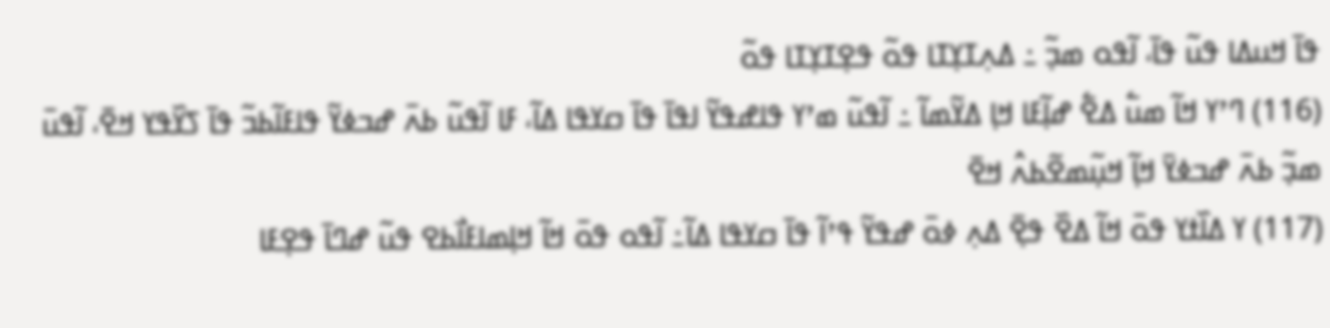ߟߊ߫ ߞߎߡߊ ߟߎ߬ ߟߊ߫، ߊ߬ߟߋ ߘߏ߲߬ ߸ ߡߍ߲ߠߌ߲ߠߊ ߟߋ߬ ߟߐ߲ߠߌ߲ߠߊ ߟߋ߬
(116) ߣߴߌ ߞߊ߬ ߘߎ߱ ߡߐ߱ ߝߊ߲߬ߓߊ ߞߊ߲ ߡߌ߬ߘߊ߬ ߸ ߊ߬ߟߎ߬ ߘߴߌ ߟߊߝߟߌ߬ ߊߟߊ߫ ߟߊ߫ ߛߌߟߊ ߡߊ߬، ߓߊ ߊ߬ߟߎ߬ ߕߍ߫ ߝߏߦߌ߬ ߟߊߓߊ߬ߕߏ߬ ߟߊ߫ ߖߌ߰ߟߌ ߞߐ߫، ߊ߬ߟߎ߫ ߘߏ߲߬ ߕߍ߫ ߝߏߦߌ߫ ߞߊ߲߬ ߞߎ߲߬ߘߐ߬ߕߍ߮ ߞߐ߫
(117) ߌ ߡߊ߰ߙߌ ߟߋ߫ ߞߊ߬ ߡߐ߰ ߟߐ߲߫ ߡߍ߲ ߦߋ߫ ߝߟߌ߬ ߟߴߊ߬ ߟߊ߫ ߛߌߟߊ ߡߊ߬߸ ߊ߬ߟߋ ߟߋ߫ ߞߊ߬ ߞߊ߲ߘߊߓߊ߯ߕߐ ߟߎ߬ ߝߣߊ߫ ߟߐ߲ߓߊ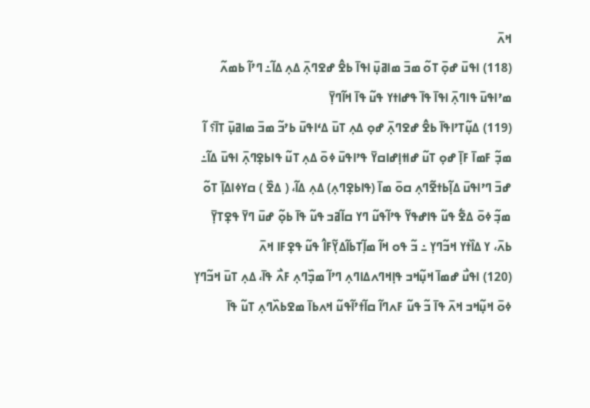ߞߍ߫
(118) ߊߟߎ߫ ߝߋ߲߫ ߠߋ߬ ߘߏ߫ ߘߊߥߎ߲߫ ߊߟߊ߫ ߕߐ߮ ߝߐߣߍ߲߫ ߡߍ߲ ߡߊ߬߸ ߣߴߊ߬ ߕߘߍ߬ ߘߴߊߟߎ߫ ߟߊߣߍ߲߫ ߊߟߊ߫ ߟߊ߫ ߟߝߊߙߌ ߟߎ߬ ߟߊ߫ ߞߊ߬ߣߌ߲߫
(119) ߡߎ߲߬ߠߴߊߟߊ߫ ߕߐ߮ ߝߐߣߍ߲߫ ߝߋ߲ ߡߍ߲ ߠߎ߫ ߡߵߊߟߎ߫ ߕߴߏ߬ ߘߏ߫ ߘߊߥߎ߲߫ ߠߊ߫؟ ߊ߬ ߘߏ߲߬ ߓߘߊ߫ ߓߊ߲߫ ߝߋ߲ ߠߎ߬ ߝߊߙߊ߲ߝߊߛߌ߫ ߟߴߊߟߎ߫ ߦߋ߫ ߡߍ߲ ߠߎ߬ ߟߊߕߐ߲ߣߍ߲߫ ߊߟߎ߫ ߡߊ߬߸ ߝߏ߫ ߣߴߊߟߎ߫ ߡߊ߲߬ߕߙߐ߬ߣߍ߲ ߛߋ߫ ߘߊ߫ (ߟߊߕߐ߲ߣߍ߲) ߡߍ߲ ߡߊ߬، ( ߡߐ߰ ) ߛߌߦߊߡߊ߲߫ ߠߋ߬ ߘߏ߲߬ ߦߋ߫ ߡߐ߱ ߟߎ߬ ߟߊߝߟߌ߬ ߟߴߊ߬ߟߎ߬ ߣߌ ߛߊ߬ߥߏ ߟߎ߬ ߟߊ߫ ߕߋ߲߬ ߝߎ߫ ߣߌ߫ ߟߐ߲ߠߌ߲߫ ߕߍ߫، ߌ ߡߊ߰ߙߌ ߞߏ߬ߣߌ߲ ߸ ߏ߬ ߟߋ ߞߊ߬ ߘߊ߲߬ߠߕߊ߬ߡߌ߲߬ߓߊ߮ ߟߎ߬ ߟߐ߲ߓߊ ߞߍ߫
(120) ߊߟߎ߯ ߝߘߊ߫ ߞߎ߲߬ߞߏ ߟߊ߲ߞߣߍߡߊߣߍ߲ ߣߴߊ߬ ߘߏ߲߰ߣߍ߲ ߓߍ߯ ߟߊ߫، ߡߍ߲ ߠߎ߫ ߞߏ߬ߣߌ߲ ߦߋ߫ ߞߎ߲߬ߞߏ ߞߍ߫ ߟߊ߫ ߏ߬ ߟߎ߬ ߓߍߣߊ߬ ߛߊ߬ߙߴߊ߬ߟߎ߬ ߞߍߕߊ߫ ߘߐߕߍ߰ߣߍ߲ ߠߎ߬ ߟߊ߫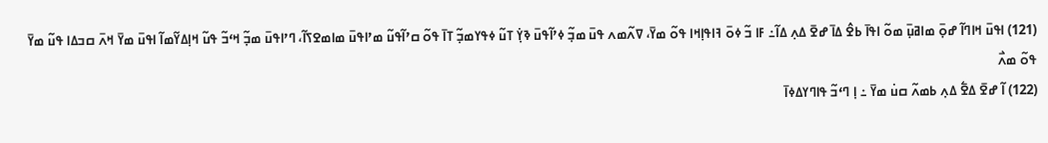(121) ߊߟߎ߫ ߞߊߣߊ߬ ߝߋ߲߫ ߘߊߥߎ߲߫ ߘߋ߬ ߊߟߊ߫ ߕߐ߮ ߡߊ߫ ߝߐ߫ ߡߍ߲ ߡߊ߬߸ ߓߊ ߏ߬ ߦߋ߫ ߔߊߟߊ߲ߞߊ ߟߋ߬ ߘߌ߫، ߜߍ߬ߘߍ ߟߎ߫ ߘߏ߲߬ ߦߴߊ߬ߟߎ߫ ߢߌ߲߭ ߠߎ߬ ߦߟߌߘߏ߲߬ ߠߊ߫ ߟߋ߬ ߛߴߊ߬ߟߎ߬ ߘߴߊߟߎ߫ ߘߊߘߐߖߊ߬، ߣߴߊߟߎ߫ ߘߏ߲߬ ߞߵߏ߬ ߟߎ߬ ߞߊ߲ߡߌ߬ߘߊ߬ ߊߟߎ߫ ߘߌ߫ ߞߍ߫ ߛߏߡߊ ߟߎ߬ ߘߌ߫ ߟߋ߬ ߘߍ߯
(122) ߊ߬ ߝߐ߫ ߡߐ߱ ߡߍ߲ ߕߘߍ߬ ߛߎ߭ ߘߌ߫ ߸ ߊ߲ ߣߵߏ߬ ߟߊߣߌߡߦߊ߫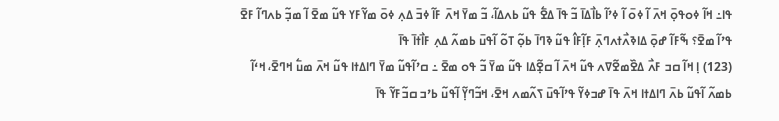ߟߊ߸ ߞߊ߬ ߦߋߟߋ߲߫ ߞߍ߫ ߊ߬ ߦߋ߫ ߊ߬ ߦߴߊ߬ ߕߊ߯ߡߊ߫ ߏ߬ ߟߊ߫ ߡߐ߱ ߟߎ߬ ߕߍߡߊ߬، ߏ߬ ߘߌ߫ ߞߍ߫ ߓߊ߬ ߦߏ߫ ߡߍ߲ ߦߋ߫ ߘߌ߬ߓߌ ߟߎ߬ ߘߐ߫ ߊ߬ ߘߏ߲߬ ߕߍߣߊ߬ ߓߐ߫ ߟߴߊ߬ ߘߐ߫؟ ߒ߬ߓߊ߬ ߝߋ߲߫ ߡߊߢߍ߯ߙߍߣߍ߲߫ ߓߊ߲߬ߓߊ߮ ߟߎ߬ ߢߣߊ߫ ߕߋ߲߬ ߠߋ߬ ߊ߬ߟߎ߫ ߕߘߍ߬ ߡߍ߲ ߓߊ߯ߙߊ߫ ߟߊ߫
(123) ߊ߲ ߞߊ߬ ߛߏ ߓߍ߯ ߡߐ߰ߘߐ߬ߜߍ ߟߎ߬ ߞߍ߫ ߊ߬ ߛߐ߲߬ߡߊ ߟߎ߬ ߘߌ߫ ߏ߬ ߟߋ ߘߐ߫ ߸ ߛߴߊ߬ߟߎ߬ ߘߌ߫ ߣߊߡߙߊ ߟߎ߬ ߞߍ߫ ߘߎ߱ ߞߣߐ߫، ߞߵߊ߬ ߕߘߍ߬ ߊ߬ߟߎ߬ ߕߍ߫ ߣߊߡߙߊ ߞߍ߫ ߟߊ߫ ߝߏߦߌ߬ ߟߴߊ߬ߟߎ߫ ߖߍ߬ߘߍ ߞߐ߫، ߞߏ߬ߣߌ߲߬ ߊ߬ߟߎ߬ ߕߴߏ ߛߏ߬ߓߌ߬ ߟߊ߫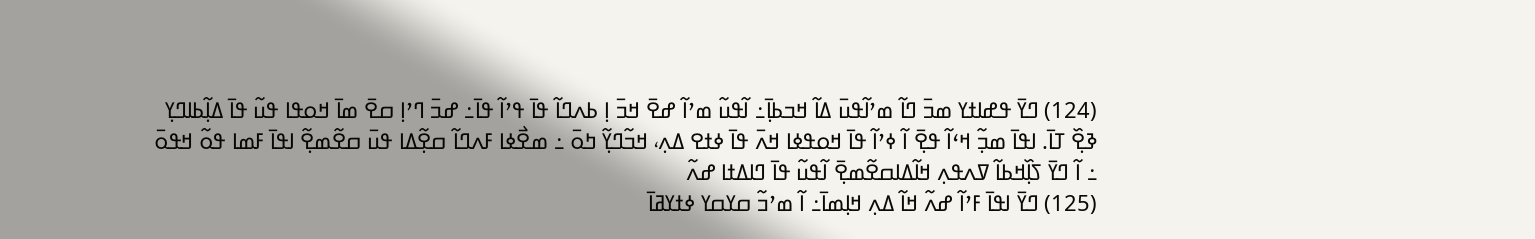(124) ߣߌ߫ ߟߝߊߙߌ ߘߏ߫ ߣߊ߬ ߘߴߊ߬ߟߎ߫ ߡߊ߬ ߞߏߕߊ߲߫߸ ߊ߬ߟߎ߬ ߘߴߊ߬ ߝߐ߫ ߞߏ߫ ߊ߲ ߕߍߣߊ߬ ߟߊ߫ ߟߴߊ߬ ߟߊ߫߸ ߝߏ߫ ߣߴߊ߲ ߛߐ߫ ߘߊ߫ ߞߋߟߊ ߟߎ߬ ߟߊ߫ ߡߊ߲߬ߕߊߣߌ߲ ߢߐ߲߰ ߠߊ߫. ߊߟߊ߫ ߘߏ߲߬ ߞߵߊ߬ ߟߐ߲߫ ߊ߬ ߦߴߊ߬ ߟߊ߫ ߞߋߟߦߊ ߞߍ߫ ߟߊ߫ ߦߙߐ ߡߍ߲، ߞߏ߬ߣߌ߲߬ ߤߋ߫ ߸ ߘߐ߯ߦߊ ߓߍߣߊ߬ ߛߐ߲߬ߡߊ ߟߎ߫ ߛߐ߬ߘߐ߲߬ ߊߟߊ߫ ߓߘߊ ߟߋ߬ ߞߟߋ߫ ߸ ߊ߬ ߣߌ߫ ߖߊ߲߰ߞߕߊ߬ ߜߍߟߍ߲ ߞߊ߬ߡߊߛߐ߬ߘߐ߲߫ ߊ߬ߟߎ߬ ߟߊ߫ ߣߊߡߙߊ ߝߍ߬
(125) ߣߌ߫ ߊߟߊ߫ ߓߴߊ߬ ߝߍ߬ ߞߊ߬ ߡߍ߲ ߞߊ߲ߘߊ߫߸ ߊ߬ ߘߴߏ߬ ߛߌߛߌ ߦߙߌߥߊ߫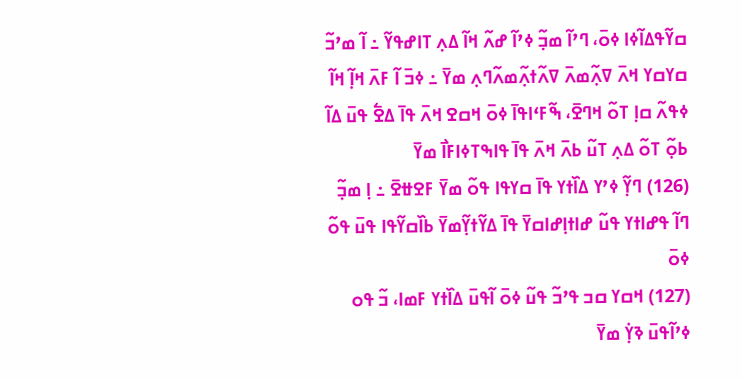ߛߌ߬ߟߡߊ߬ߦߊ ߦߋ߫، ߣߴߊ߬ ߘߏ߲߬ ߦߴߊ߬ ߝߍ߬ ߞߊ߬ ߡߍ߲ ߠߊߝߟߌ߬ ߸ ߊ߬ ߘߴߏ߬ ߛߌߛߌ ߞߍ߫ ߜߍ߲߬ߘߍ߫ ߜߍ߬ߙߍ߲߬ߘߍ߬ߣߍ߲ ߘߌ߫ ߸ ߦߏ߫ ߊ߬ ߓߍ߫ ߞߊ߲߬ ߞߊ߬ ߦߟߍ߬ ߛߊ߲ ߠߋ߬ ߞߣߐ߫، ߒ߬ߓߵߊߟߊ߫ ߦߋ߫ ߞߛߐ ߞߍ߫ ߟߊ߫ ߡߐ߱ ߟߎ߫ ߡߊ߬ ߕߋ߲߬ ߠߋ߬ ߡߍ߲ ߠߎ߬ ߕߍ߫ ߞߍ߫ ߟߊ߫ ߟߊߒߠߦߊߓߊ߯ ߘߌ߫
(126) ߣߌ߲߬ ߦߴߌ ߡߊ߰ߙߌ ߟߊ߫ ߛߌߟߊ ߟߋ߬ ߘߌ߫ ߓߐߚߐ߫ ߸ ߊ߲ ߘߏ߲߬ ߣߊ߬ ߟߝߊߙߌ ߟߎ߬ ߝߊߙߊ߲ߝߊߛߌ߫ ߟߊ߫ ߡߌ߬ߙߌ߲߬ߘߌ߫ ߕߊ߰ߛߌ߬ߟߊ ߟߎ߫ ߟߋ߬ ߦߋ߫
(127) ߞߛߌ ߛߏ ߟߴߏ߬ ߟߎ߬ ߦߋ߫ ߊ߬ߟߎ߫ ߡߊ߰ߙߌ ߓߘߊ، ߏ߬ ߟߋ ߦߴߊ߬ߟߎ߫ ߢߌ߲߭ ߘߌ߫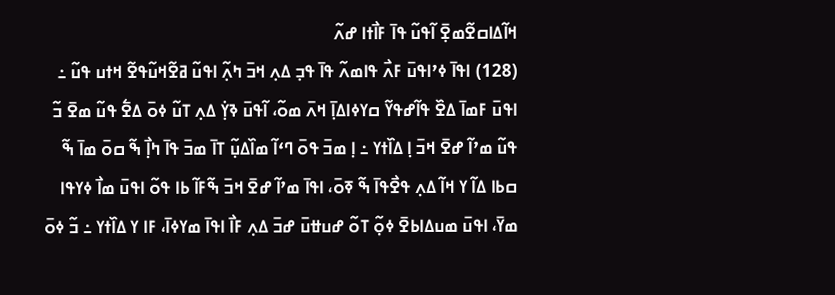ߞߊ߬ߡߊߛߐ߬ߘߐ߲߫ ߊ߬ߟߎ߬ ߟߊ߫ ߓߊ߯ߙߊ ߝߍ߬
(128) ߊߟߊ߫ ߦߴߊߟߎ߫ ߓߍ߯ ߟߊߘߍ߬ ߟߊ߫ ߟߏ߲ ߡߍ߲ ߞߏ߫ ߤߍ߲߬ ߊߟߎ߬ ߥߐ߬ߞߎ߬ߟߐ߬ ߞߙߎ ߟߎ߬ ߸ ߊߟߎ߫ ߓߘߊ߫ ߡߐ߰ ߟߊ߬ߝߟߌ߬ ߛߌߦߊߡߊ߲߫ ߞߍ߫ ߘߋ߬، ߊ߬ߟߎ߫ ߢߌ߲߭ ߡߍ߲ ߠߎ߬ ߦߋ߫ ߡߐ߱ ߟߎ߬ ߘߐ߫ ߏ߬ ߟߎ߬ ߘߴߊ߬ ߝߐ߫ ߞߏ߫ ߊ߲ ߡߊ߰ߙߌ ߸ ߊ߲ ߘߏ߫ ߟߋ߫ ߣߵߊ߬ ߘߊ߰ߡߎ߲߬ ߠߊ߫ ߘߏ߫ ߟߊ߫ ߤߊ߲߯ ߒ߬ ߛߋ߫ ߘߊ߫ ߒ߬ ߛߕߊ ߡߊ߬ ߌ ߞߊ߬ ߡߍ߲ ߟߐ߯ߟߊ߫ ߒ߬ ߧߋ߫، ߊߟߊ߫ ߘߴߊ߬ ߝߐ߫ ߞߏ߫ ߒ߬ߓߊ߬ ߕߊ ߟߋ߬ ߊߟߎ߫ ߘߊ߯ ߦߌߟߊ ߘߌ߫، ߊߟߎ߫ ߘߎߡߊߕߐ߫ ߦߋ߲߬ ߠߋ߬ ߝߎߚߎ߫ ߝߏ߫ ߡߍ߲ ߓߊ߯ ߊߟߊ߫ ߘߌߦߊ߫، ߓߊ ߌ ߡߊ߰ߙߌ ߸ ߏ߬ ߦߋ߫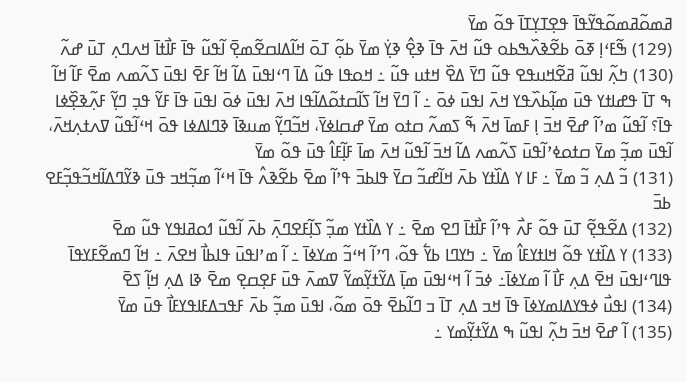ߥߘߋ߬ߥߘߋ߬ߟߌ߬ߟߊ߫ ߟߐ߲ߠߌ߲ߠߊ߫ ߟߋ߬ ߘߌ߫
(129) ߒ߬ߓߵߊ߲ ߧߋ߫ ߕߐ߬ߢߍ߰ߒߕߋ ߟߎ߬ ߞߍ߫ ߟߊ߫ ߢߐ߲߮ ߢߌ߲߭ ߘߌ߫ ߕߋ߲߬ ߠߋ߫ ߞߊ߬ߡߊߛߐ߬ߘߐ߲߫ ߊ߬ߟߎ߬ ߟߊ߫ ߓߊ߯ߙߊ߫ ߞߍߣߍ߲ ߠߎ߫ ߝߍ߬
(130) ߤߍ߲߬ ߊߟߎ߬ ߥߐ߬ߞߎߟߐ ߟߎ߬ ߣߌ߫ ߡߐ߰ ߞߙߎ ߟߎ߬ ߸ ߞߋߟߊ ߟߎ߬ ߡߊ߫ ߣߵߊߟߎ߫ ߡߊ߬ ߞߊ߬ ߓߐ߫ ߊߟߎ߫ ߖߍ߬ߘߍ ߘߐ߫ ߓߊ߬ ߞߊ߬ ߒ ߠߊ߫ ߟߝߊߙߌ ߟߎ߫ ߘߊ߲߬ߕߍ߰ߟߌ ߞߍ߫ ߊߟߎ߫ ߦߋ߫ ߸ ߊ߬ ߣߌ߫ ߞߊ߬ ߖߊ߬ߛߙߋ߬ߡߊ߬ߟߊ ߞߍ߫ ߊߟߎ߫ ߦߋ߫ ߊߟߎ߫ ߟߊ߫ ߓߌ߬ ߟߏ߲ ߣߌ߲߬ ߓߍ߲߬ߢߐ߲߰ߦߊ ߟߊ߫؟ ߊ߬ߟߎ߬ ߘߴߊ߬ ߝߐ߫ ߞߏ߫ ߊ߲ ߓߘߊ߫ ߞߍ߫ ߒ߬ ߖߘߍ߬ ߛߙߋ ߘߌ߫ ߝߛߊߦߌ߫، ߞߏ߬ߣߌ߲߬ ߘߎߢߊ߫ ߢߣߊߡߦߊ ߟߋ߫ ߞߵߊ߬ߟߎ߬ ߜߍߙߍ߲ߞߍ߫، ߊ߬ߟߎ߫ ߘߏ߲߬ ߘߌ߫ ߛߙߋߦߴߊ߬ߟߎ߫ ߖߍ߬ߘߍ ߡߊ߬ ߞߏ߫ ߊ߬ߟߎ߬ ߞߍ߫ ߘߊ߫ ߓߊ߲߬ߓߊ߮ ߟߎ߫ ߟߋ߬ ߘߌ߫
(131) ߏ߬ ߡߍ߲ ߏ߬ ߘߌ߫ ߸ ߓߊ ߌ ߡߊ߰ߙߌ ߕߍ߫ ߞߊ߬ߝߏ߬ ߛߌ߫ ߟߊߕߏ߫ ߟߴߊ߬ ߘߐ߫ ߕߐ߬ߢߍ߮ ߟߊ߫ ߞߵߊ߬ ߘߏ߲߬ߞߏ ߟߎ߫ ߢߌ߬ߣߡߊ߬ߞߏ߬ߟߏ߲߬ߓߐ ߕߏ߫
(132) ߡߐ߬ߟߐ߲߬ ߠߎ߫ ߟߋ߬ ߓߍ߯ ߟߴߊ߬ ߓߊ߯ߙߊ߫ ߣߐ ߘߐ߫ ߸ ߌ ߡߊ߰ߙߌ ߘߏ߲߬ ߖߊ߲߬ߓߐߣߍ߲߫ ߕߍ߫ ߊ߬ߟߎ߬ ߗߋߥߊߟߌ ߟߎ߬ ߘߐ߫
(133) ߌ ߡߊ߰ߙߌ ߟߋ߬ ߞߊߙߌߓߊ߮ ߘߌ߫ ߸ ߤߌߣߊ ߕߌ߱ ߟߋ߬، ߣߴߊ߬ ߞߵߏ߬ ߘߌߦߊ߫ ߸ ߊ߬ ߘߴߊߟߎ߫ ߟߊߕߊ߯ ߞߐߍ߫ ߸ ߞߊ߬ ߣߘߐ߬ߓߌߟߊ߫ ߟߊߣߵߊߟߎ߫ ߞߐ߫ ߡߍ߲ ߓߊ߯ ߊ߬ ߘߌߦߊ߫߸ ߦߏ߫ ߊ߬ ߞߵߊߟߎ߫ ߘߊ߲߫ ߡߌ߬ߙߌ߲߬ߘߌ߬ ߜߘߍ߫ ߟߎ߫ ߓߐ߲ߛߐ߲ ߘߐ߫ ߢߊ ߡߍ߲ ߞߊ߲߬ ߖߐ߫
(134) ߊߟߎ߯ ߦߟߌߡߊߘߌߦߊ߫ ߟߊ߫ ߞߏ ߡߍ߲ ߠߊ߫ ߏ ߣߊ߬ߕߐ߫ ߟߋ߫ ߘߋ߬، ߊߟߎ߫ ߘߏ߲߬ ߕߍ߫ ߓߟߏߡߓߊߟߌߓߊ߯ ߟߎ߫ ߘߌ߫
(135) ߊ߬ ߝߐ߫ ߞߏ߫ ߤߍ߲߬ ߊߟߎ߬ ߒ ߡߌ߬ߙߌ߲߬ߘߌ ߸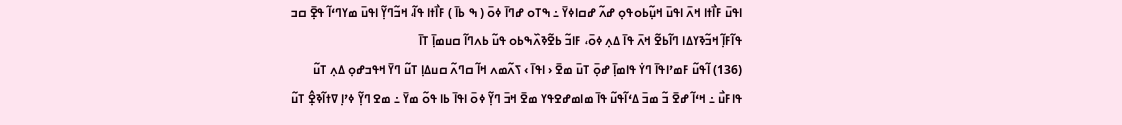ߊߟߎ߫ ߓߊ߯ߙߊ ߞߍ߫ ߊߟߎ߫ ߞߎ߲߬ߕߋߟߋ߲ ߝߍ߬ ߝߛߊߦߌ߫ ߸ ߒߠߋ ߝߣߊ߫ ߦߋ߫ ( ߒ ߕߊ߫ ) ߓߊ߯ߙߊ ߟߊ߬، ߞߏ߬ߣߌ߲߬ ߊߟߎ߫ ߘߌߣߵߊ߬ ߟߐ߲߫ ߛߏ ߟߊ߬ߓߊ߲߬ ߞߏ߬ߢߌߡߊ ߣߊ߬ߕߐ߬ ߞߍ߫ ߟߊ߫ ߡߍ߲ ߦߋ߫، ߓߊߏ߬ ߕߐ߬ߢߍ߰ߒߕߋ ߟߎ߬ ߕߍߣߊ߬ ߛߎߘߊ߲߫ ߠߊ߫
(136) ߊ߬ߟߎ߬ ߓߘߴߊߟߊ߫ ߣߌ߭ ߟߊߘߊ߲߫ ߝߋ߲߫ ߠߎ߫ ߘߐ߫ ‹ ߊߟߊ߫ › ߖߍ߬ߘߍ ߞߊ߬ ߛߣߍ߬ ߛߎߡߊ߲ ߠߎ߬ ߣߌ߫ ߞߟߏߝߋ߲ ߡߍ߲ ߠߎ߬ ߟߊߓߎ߯ ߸ ߞߵߊ߬ ߝߐ߫ ߏ߬ ߘߏ߫ ߡߵߊ߬ߟߎ߬ ߟߊ߫ ߘߊߘߝߐߟߌ ߘߐ߫ ߞߏ߫ ߣߌ߲߬ ߦߋ߫ ߊߟߊ߫ ߕߊ ߟߋ߬ ߘߌ߫ ߸ ߘߐ ߣߌ߲߬ ߦߴߊ߲ ߜߙߊ߬ߢߐ߲߮ ߠߎ߬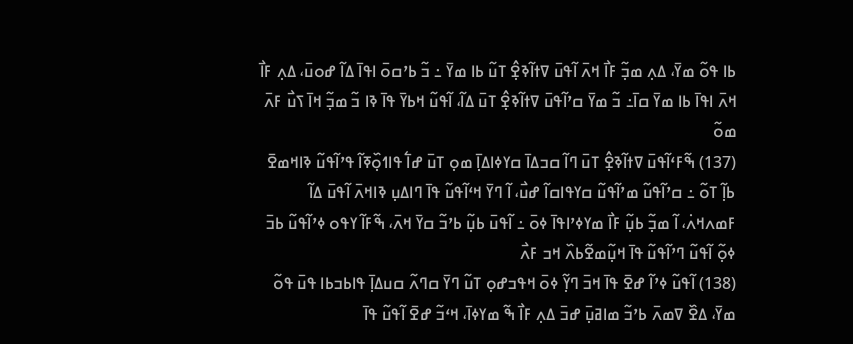ߕߊ ߟߋ߬ ߘߌ߫، ߡߍ߲ ߘߏ߲߬ ߓߊ߯ ߞߍ߫ ߊ߬ߟߎ߫ ߜߙߊ߬ߢߐ߲߮ ߠߎ߬ ߕߊ ߘߌ߫ ߸ ߏ߬ ߕߴߛߋ߫ ߊߟߊ߫ ߡߊ߬ ߝߋߎ߫، ߡߍ߲ ߓߊ߯ ߞߍ߫ ߊߟߊ߫ ߕߊ ߘߌ߫ ߛߊ߫߸ ߏ߬ ߘߌ߫ ߛߴߊ߬ߟߎ߫ ߜߙߊ߬ߢߐ߲߮ ߠߎ߫ ߡߊ߬، ߊ߬ߟߎ߬ ߞߕߌ߫ ߟߊ߫ ߢߊ ߏ߬ ߘߏ߲߬ ߞߊ߫ ߖߎ߯ ߓߍ߫ ߘߋ߬
(137) ߒ߬ߓߵߊ߬ߟߎ߫ ߜߙߊ߬ߢߐ߲߮ ߠߎ߫ ߣߊ߬ ߛߏߡߊ߫ ߛߌߦߊߡߊ߲߫ ߘߋ߲ ߠߎ߫ ߝߊ߱ ߟߊߗߋ߲߰ߧߊ߬ ߟߴߊ߬ߟߎ߬ ߢߊߞߘߐ߫ ߕߊ߲߬ ߠߋ߬ ߸ ߛߴߊ߬ߟߎ߬ ߘߴߊ߬ߟߎ߬ ߛߌߟߊߛߊ߬ ߝߎ߯، ߊ߬ ߣߌ߫ ߞߵߊ߬ߟߎ߬ ߟߊ߫ ߣߊߡߎ߲ ߢߊߞߍ߫ ߊ߬ߟߎ߫ ߡߊ߬ ߓߘߍߞߍ߭، ߊ߬ ߘߏ߲߬ ߕߎ߲߬ ߓߊ߯ ߘߌߦߴߊߟߊ߫ ߦߋ߫ ߸ ߊ߬ߟߎ߫ ߕߎ߲߬ ߕߴߏ߬ ߛߌ߫ ߞߍ߫، ߒ߬ߓߊ߬ ߌߟߋ ߦߴߊ߬ߟߎ߬ ߕߏ߫ ߦߋ߲߬ ߊ߬ߟߎ߬ ߣߴߊ߬ߟߎ߬ ߟߊ߫ ߞߎ߲߬ߘߐ߬ߕߍ߰ ߞߏ ߓߍ߯
(138) ߊ߬ߟߎ߬ ߦߴߊ߬ ߝߐ߫ ߟߊ߫ ߞߏ߫ ߣߌ߲߬ ߦߋ߫ ߞߟߏߝߋ߲ ߠߎ߬ ߣߌ߫ ߛߣߍ߬ ߛߎߡߊ߲߫ ߟߊߕߏߕߊ ߟߎ߫ ߟߋ߬ ߘߌ߫، ߡߐ߰ ߜߘߍ߫ ߕߴߏ߬ ߘߊߥߎ߲߫ ߝߏ߫ ߡߍ߲ ߓߊ߯ ߒ߬ ߘߌߦߊ߫، ߞߵߏ߬ ߝߐ߫ ߊ߬ߟߎ߬ ߟߊ߫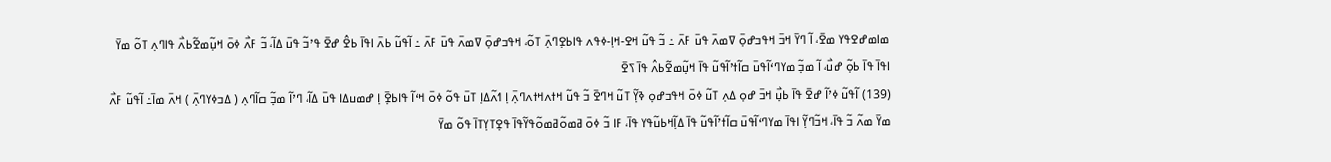ߘߊߘߝߐߟߌ ߘߐ߫، ߊ߬ ߣߌ߫ ߞߏ߫ ߞߟߏߝߋ߲߫ ߜߘߍ߫ ߟߎ߫ ߓߍ߫ ߸ ߏ߬ ߟߎ߬ ߞߐ-ߞߊ߲-ߦߟߍ ߟߊߕߐ߲ߣߍ߲߫ ߠߋ߬، ߞߟߏߝߋ߲߫ ߜߘߍ߫ ߟߎ߫ ߓߍ߫ ߸ ߊ߬ߟߎ߬ ߕߍ߫ ߊߟߊ߫ ߕߐ߮ ߝߐ߫ ߟߴߏ߬ ߟߎ߫ ߡߊ߬، ߏ߬ ߓߍ߯ ߦߋ߫ ߞߎ߲߬ߘߐ߬ߕߍ߯ ߟߊߣߍ߲ ߠߋ߬ ߘߌ߫ ߊߟߊ߫ ߟߊ߫ ߕߋ߲߬ ߝߎ߯، ߊ߬ ߘߏ߲߬ ߘߌߣߵߊ߬ߟߎ߫ ߛߊ߬ߙߴߊ߬ߟߎ߬ ߟߊ߫ ߞߎ߲߬ߘߐ߬ߕߍ߮ ߟߊ߫ ߖߐ߫
(139) ߊ߬ߟߎ߬ ߦߴߊ߬ ߝߐ߫ ߟߊ߫ ߕߎ߲߯ ߞߏ߫ ߝߋ߲ ߡߍ߲ ߠߎ߬ ߦߋ߫ ߞߟߏߝߋ߲ ߢߌ߲߬ ߠߎ߬ ߞߣߐ߫ ߏ߬ ߟߎ߬ ߞߙߍߞߙߍߣߍ߲߫ ߊ߲ ߗߍ߬ߡߊ߲ ߠߎ߫ ߟߋ߬ ߦߋ߫ ߞߵߊ߬ ߟߊߕߐ߲߫ ߊ߲ ߝߘߎߡߊ ߟߎ߫ ߡߊ߬، ߣߴߊ߬ ߘߏ߲߬ ߛߊ߬ߣߍ߲ ( ߡߏߦߌߣߍ߲߫ ) ߞߍ߫ ߘߊ߫߸ ߊ߬ߟߎ߬ ߓߍ߯ ߘߌ߫ ߘߍ߬ ߏ߬ ߟߊ߫، ߞߏ߬ߣߌ߲߬ ߊߟߊ߫ ߘߌߣߵߊ߬ߟߎ߫ ߛߊ߬ߙߴߊ߬ߟߎ߬ ߟߊ߫ ߡߊ߲߬ߞߕߎ߬ߟߌ ߟߊ߫، ߓߊ ߏ߬ ߦߋ߫ ߥߘߋ߬ߥߘߋ߬ߟߌ߬ߟߊ߫ ߟߐ߲ߠߌ߲ߠߊ߫ ߟߋ߬ ߘߌ߫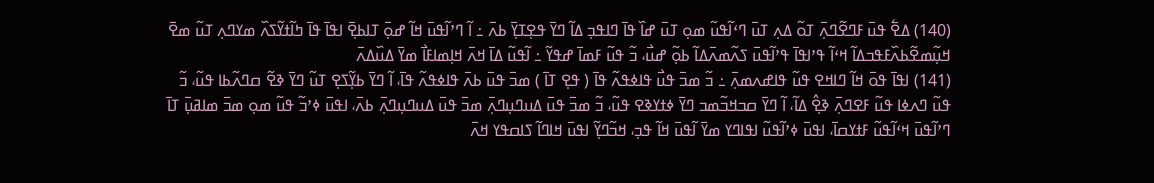(140) ߡߐ߱ ߟߎ߫ ߓߣߐ߬ߣߍ߲߫ ߠߋ߬ ߡߍ߲ ߠߎ߫ ߣߵߊ߬ߟߎ߬ ߘߋ߲ ߠߎ߫ ߝߊ߰ ߟߊ߫ ߣߊߟߏ߲ ߡߊ߬ ߣߌ߫ ߟߐ߲ߠߌ߲߫ ߕߍ߫ ߸ ߊ߬ ߣߴߊ߬ߟߎ߫ ߞߊ߬ ߝߋ߲߫ ߠߊߕߐ߲߫ ߊߟߊ߫ ߟߊ߫ ߤߊ߬ߙߌ߬ߖߍ߰ ߘߌߣߍ߲ ߠߎ߬ ߘߐ߫ ߞߎ߲߬ߘߐ߬ߕߍ߰ߓߟߏߡߊ߬ ߞߵߊ߬ ߟߴߊߟߊ߫ ߟߴߊ߬ߟߎ߫ ߖߍ߬ߘߍ߫ߡߊ߬ ߕߋ߲߬ ߝߎ߯، ߏ߬ ߟߎ߬ ߓߘߊ߫ ߝߟߌ߬ ߸ ߊ߬ߟߎ߬ ߡߊ߫ ߞߍ߫ ߞߊ߲ߘߊߓߊ߯ ߘߌ߫ ߡߎ߰ߡߍ߫
(141) ߊߟߊ߫ ߟߋ߫ ߞߊ߬ ߣߊߞߐ ߟߎ߬ ߟߊߝߍߘߍ߲߫ ߸ ߏ߬ ߘߏ߫ ߟߎ߯ ߟߊߦߟߍ߬ ߟߊ߫ ( ߟߐ߲ ߠߊ߫ ) ߘߏ߫ ߟߎ߫ ߕߍ߫ ߟߊߦߟߍ߬ ߟߊ߫، ߊ߬ ߣߌ߫ ߕߌ߲߬ߖߐ߲ ߠߎ߬ ߣߌ߫ ߢߐ߬ ߛߣߍ߬ߕߊ ߟߎ߬، ߏ߬ ߟߎ߬ ߣߍߦߊ ߟߎ߬ ߓߐߣߍ߲߫ ߢߐ߲߮ ߡߊ߬، ߊ߬ ߣߌ߫ ߛߏߞߏ߬ߘߏ ߣߌ߫ ߦߙߌߢߐ ߟߎ߬، ߏ߬ ߘߏ߫ ߟߎ߫ ߡߎߣߎ߲ߣߍ߲߫ ߘߏ߫ ߟߎ߫ ߡߎߣߎ߲ߣߍ߲߫ ߕߍ߫، ߊߟߎ߫ ߦߴߏ߬ ߟߎ߬ ߘߋ߲ ߘߏ߫ ߘߊߥߎ߲߫ ߠߊ߫ ߣߴߊ߬ߟߎ߫ ߞߵߊ߬ߟߎ߬ ߓߙߌߛߊ߫، ߊߟߎ߫ ߦߴߊ߬ߟߎ߬ ߊߟߊߣߌ ߘߌ߫ ߊ߬ߟߎ߫ ߞߊ߬ ߟߏ߲، ߞߏ߬ߣߌ߲߬ ߊߟߎ߫ ߞߊߣߊ߬ ߖߊߛߟߌ ߞߍ߫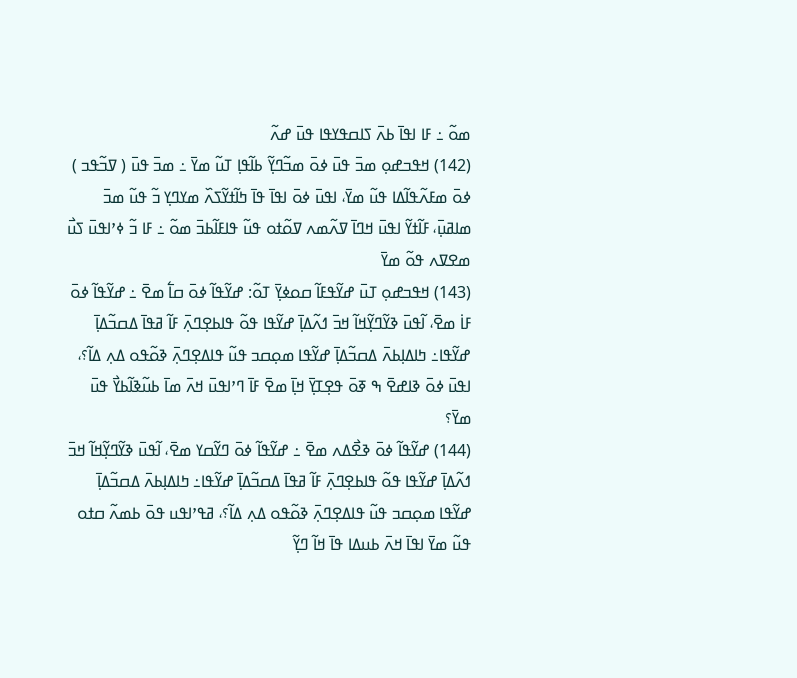ߘߋ߬ ߸ ߓߊ ߊߟߊ߫ ߕߍ߫ ߖߊߛߟߌߟߊ ߟߎ߫ ߝߍ߬
(142) ߞߟߏߝߋ߲ ߘߏ߫ ߟߎ߫ ߦߋ߫ ߘߏ߬ߣߌ߲߬ ߕߊ߬ߟߊ߲ ߠߎ߬ ߘߌ߫ ߸ ߘߏ߫ ߟߎ߫ ( ߜߏ߬ߟߏ ) ߦߋ߫ ߘߓߍ߬ߟߊ߬ߡߊ ߟߎ߬ ߘߌ߫، ߊߟߎ߫ ߦߋ߫ ߊߟߊ߫ ߟߊ߫ ߤߊ߬ߙߌ߬ߖߍ߰ ߘߌߣߌ߲ ߏ߬ ߟߎ߬ ߘߏ߫ ߘߊߥߎ߲߫، ߓߊ߬ߙߌ߬ ߊߟߎ߫ ߞߣߊ߫ ߜߍ߬ߘߍ ߜߋ߬ߙߋ ߟߎ߬ ߟߊߓߊ߬ߕߏ߫ ߘߋ߬ ߸ ߓߊ ߏ߬ ߦߴߊߟߎ߫ ߖߎ߯ ߘߐߜߍ ߟߋ߬ ߘߌ߫
(143) ߞߟߏߝߋ߲ ߠߎ߫ ߝߌ߬ߟߓߊ߬ ߛߋߦߌ߲߫ ߠߋ߬: ߝߌ߬ߟߊ߬ ߦߋ߫ ߛߊ߱ ߘߐ߫ ߸ ߝߌ߬ߟߊ߬ ߦߋ߫ ߓߊ߭ ߘߐ߫، ߊ߬ߟߎ߫ ߢߌ߬ߣߌ߲߬ߞߊ߬ ߞߏ߫ ߗߍ߬ߡߊ߲߫ ߝߌ߬ߟߊ ߟߋ߬ ߟߊߕߐ߲ߣߍ߲߫ ߓߊ߬ ߥߟߊ߫ ߡߛߏ߬ߡߊ߲߫ ߝߌ߬ߟߊ߸ ߤߊߡߊ߲ߕߍ߫ ߡߛߏ߬ߡߊ߲߫ ߝߌ߬ߟߊ ߘߋ߲ߛߏ ߟߎ߬ ߟߊߡߐ߲ߣߍ߲߫ ߢߋ߬ߟߋ ߡߍ߲ ߡߊ߬؟، ߊߟߎ߫ ߦߋ߫ ߢߊߝߐ߫ ߒ ߧߋ߫ ߟߐ߲ߠߌ߲߫ ߞߊ߲߫ ߘߐ߫ ߓߊ߫ ߣߴߊߟߎ߫ ߞߍ߫ ߘߊ߫ ߕߎ߬ߢߊ߬ߕߌ߯ ߟߎ߫ ߘߌ߫؟
(144) ߝߌ߬ߟߊ߬ ߦߋ߫ ߢߐ߯ߡߍ ߘߐ߫ ߸ ߝߌ߬ߟߊ߬ ߦߋ߫ ߣߌ߬ߛߌ ߘߐ߫، ߊ߬ߟߎ߫ ߢߌ߬ߣߌ߲߬ߞߊ߬ ߞߏ߫ ߗߍ߬ߡߊ߲߫ ߝߌ߬ߟߊ ߟߋ߬ ߟߊߕߐ߲ߣߍ߲߫ ߓߊ߬ ߥߟߊ߫ ߡߛߏ߬ߡߊ߲߫ ߝߌ߬ߟߊ߸ ߤߊߡߊ߲ߕߍ߫ ߡߛߏ߬ߡߊ߲߫ ߝߌ߬ߟߊ ߘߋ߲ߛߏ ߟߎ߬ ߟߊߡߐ߲ߣߍ߲߫ ߢߋ߬ߟߋ ߡߍ߲ ߡߊ߬؟، ߥߟߴߊߟߎ ߟߋ߫ ߕߘߍ߬ ߛߙߋ ߟߎ߬ ߘߌ߫ ߊߟߊ߫ ߞߍ߫ ߕߎߡߊ ߟߊ߫ ߞߊ߬ ߣߌ߲߬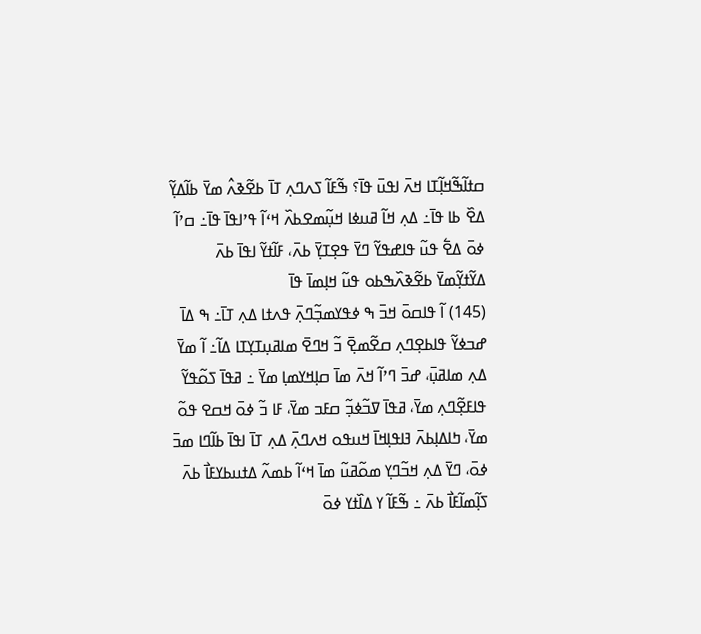ߛߙߊ߬ߒ߬ߞߊ߲߬ߠߊ ߞߍ߫ ߊߟߎ߫ ߟߊ߫؟ ߒ߬ߓߊ߬ ߖߍߣߍ߲ ߠߊ߫ ߕߐ߬ߢߍ߮ ߘߌ߫ ߕߊ߬ߡߌ߲߬ ߡߐ߰ ߕߊ ߟߊ߫߸ ߡߍ߲ ߞߊ߬ ߥߎߦߊ ߞߎ߲߬ߘߐߕߍ߰ ߞߵߊ߬ ߟߴߊߟߊ߫ ߟߊ߫߸ ߛߴߊ߬ ߦߋ߫ ߡߐ߱ ߟߎ߬ ߟߊߝߟߌ߬ ߣߌ߫ ߟߐ߲ߠߌ߲߫ ߕߍ߫، ߓߊ߬ߙߌ߬ ߊߟߊ߫ ߕߍ߫ ߡߌ߬ߙߌ߲߬ߘߌ߫ ߕߐ߬ߢߍ߰ߒߕߋ ߟߎ߬ ߞߊ߲ߘߊ߫ ߟߊ߫
(145) ߊ߬ ߟߊߛߋ߫ ߞߏ߫ ߒ ߦߟߌߘߏ߲߬ߣߍ߲߫ ߟߍߙߊ ߡߍ߲ ߠߊ߫߸ ߒ ߡߊ߫ ߝߏߦߌ߬ ߟߊߕߐ߲ߣߍ߲ ߛߐ߬ߘߐ߲߫ ߏ߬ ߞߣߐ߫ ߘߊߥߎ߲ߠߌ߲ߠߊ ߡߊ߬߸ ߊ߬ ߘߌ߫ ߡߍ߲ ߘߊߥߎ߲߫، ߝߏ߫ ߣߴߊ߬ ߞߍ߫ ߘߊ߫ ߛߊ߲ߞߌߘߊ߲ ߘߌ߫ ߸ ߥߟߊ߫ ߖߋ߬ߟߌ߬ ߟߊߓߐ߲߬ߣߍ߲ ߘߌ߫، ߥߟߊ߫ ߜߏ߬ߦߏ߲߬ ߛߓߏ ߘߌ߫، ߓߊ ߏ߬ ߦߋ߫ ߞߛߐ ߟߋ߬ ߘߌ߫، ߤߊߡߊ߲ߕߍ߫ ߔߊߟߊ߲ߞߊ߫ ߞߎߟߋ ߞߍߣߍ߲߫ ߡߍ߲ ߠߊ߫ ߊߟߊ߫ ߕߊ߬ߣߊ ߘߏ߫ ߦߋ߫، ߣߌ߫ ߡߍ߲ ߞߏ߬ߣߌ߲ ߘߋ߬ߥߎ߬ ߘߊ߫ ߞߵߊ߬ ߕߘߍ߬ ߡߙߎߕߌߓߊ߯ ߕߍ߫ ߖߊ߲߬ߘߊ߬ߓߊ߯ ߕߍ߫ ߸ ߒ߬ߓߊ߬ ߌ ߡߊ߰ߙߌ ߦߋ߫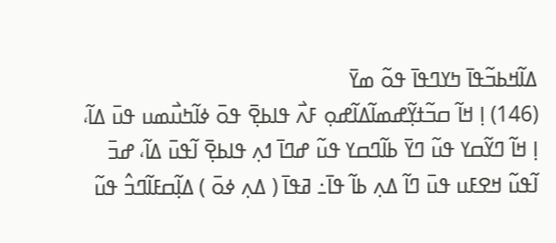ߡߊ߬ߞߕߏ߬ߟߊ߫ ߤߌߣߟߊ߫ ߟߋ߬ ߘߌ߫
(146) ߊ߲ ߞߊ߬ ߛߏ߬ߙߌ߲߬ߝߘߊ߬ߡߊ߬ߝߋ߲ ߓߍ߯ ߟߊߕߐ߲߫ ߟߋ߫ ߦߊ߬ߤߎ߯ߘߎ ߟߎ߫ ߡߊ߬، ߊ߲ ߞߊ߬ ߣߌ߬ߛߌ ߟߎ߬ ߣߌ߫ ߕߊ߬ߣߛߌ ߟߎ߬ ߝߣߊ߫ ߗߍ߲ ߟߊߕߐ߲߫ ߊ߬ߟߎ߫ ߡߊ߬، ߝߏ߫ ߊ߬ߟߎ߬ ߞߐߓߎ ߟߎ߫ ߣߊ߬ ߡߍ߲ ߕߊ߬ ߟߊ߫߸ ߥߟߊ߫ ( ߡߍ߲ ߦߋ߫ ) ߡߊ߲߬ߛߓߊ߬ߣߏ߮ ߟߎ߬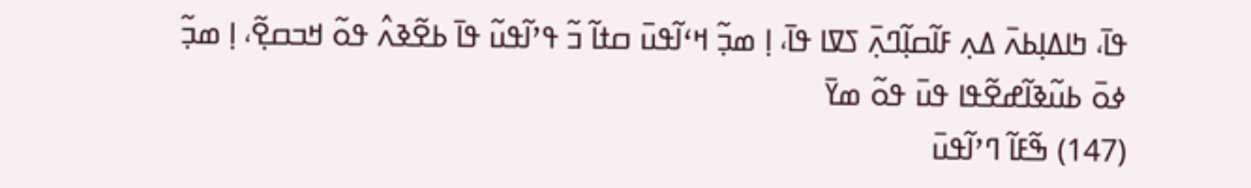ߟߊ߫، ߤߊߡߊ߲ߕߍ߫ ߡߍ߲ ߓߊ߬ߛߊ߲߬ߣߍ߲߫ ߖߜߊ ߟߊ߫، ߊ߲ ߘߏ߲߬ ߞߵߊ߬ߟߎ߫ ߛߙߊ߬ ߏ߬ ߟߴߊ߬ߟߎ߬ ߟߊ߫ ߕߐ߬ߢߍ߮ ߟߋ߬ ߞߏߛߐ߲߬، ߊ߲ ߘߏ߲߬ ߦߋ߫ ߕߎ߬ߢߊ߬ߝߐ߬ߟߊ ߟߎ߫ ߟߋ߬ ߘߌ߫
(147) ߒ߬ߓߊ߬ ߣߴߊ߬ߟߎ߫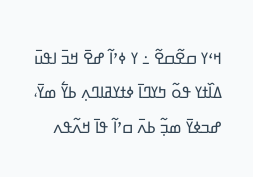ߞߵߌ ߛߐ߬ߛߐ߬ ߸ ߌ ߦߴߊ߬ ߝߐ߫ ߞߏ߫ ߊߟߎ߫ ߡߊ߰ߙߌ ߟߋ߬ ߤߌߣߊ߫ ߦߙߌߥߊߣߍ߲ ߕߌ߱ ߘߌ߫، ߝߏߦߌ߫ ߘߏ߲߬ ߕߍ߫ ߛߴߊ߬ ߟߊ߫ ߞߍ߬ߟߍ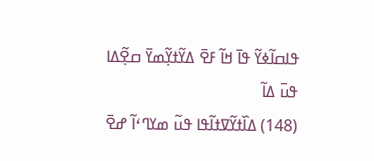ߟߊߛߊ߬ߦߌ߬ ߟߊ߫ ߞߊ߬ ߓߐ߫ ߡߌ߬ߙߌ߲߬ߘߌ߫ ߛߐ߲߬ߡߊ ߟߎ߫ ߡߊ߬
(148) ߡߊ߰ߙߌ߬ߜߙߊ߬ߟߊ ߟߎ߬ ߘߌߣߵߊ߬ ߝߐ߫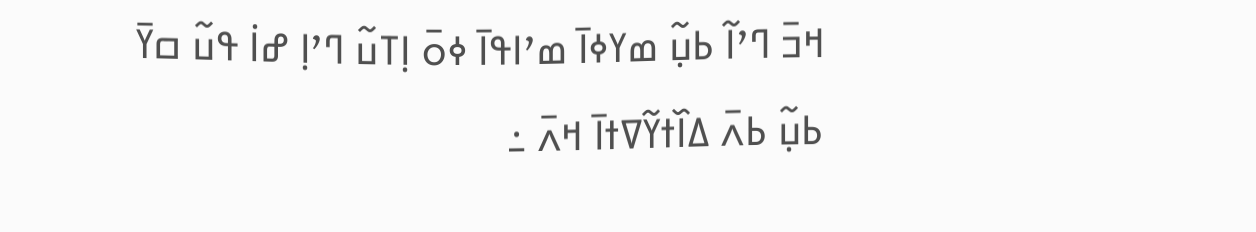ߞߏ߫ ߣߴߊ߬ ߕߎ߲߬ ߘߌߦߊ߫ ߘߴߊߟߊ߫ ߦߋ߫ ߊ߲ߠߎ߬ ߣߴߊ߲ ߝߊ߭ ߟߎ߬ ߛߌ߫ ߕߎ߲߬ ߕߍ߫ ߡߊ߰ߙߌ߬ߜߙߊ߫ ߞߍ߫ ߸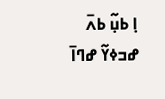ߊ߲ ߕߎ߲߬ ߕߍ߫ ߝߏߦߌ߬ ߝߣߊ߫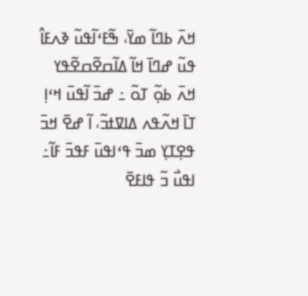ߞߍ߫ ߕߣߊ߬ ߘߌ߫، ߒ߬ߓߵߊ߬ߟߎ߬ ߢߍߓߊ߮ ߟߎ߬ ߝߣߊ߫ ߞߊ߬ ߡߊ߬ߛߐ߬ߛߐ߬ߟߌ ߞߍ߫ ߕߋ߲߬ ߠߋ߬ ߸ ߝߏ߫ ߊ߬ߟߎ߫ ߞߵߊ߲ ߠߊ߫ ߞߍ߬ߟߍ ߡߊߜߙߏ߬، ߊ߬ ߝߐ߫ ߞߏ߫ ߟߐ߲ߠߌ߲ ߘߏ߫ ߟߵߊߟߎ߫ ߓߟߏ߫ ߓߊ߬߸ ߊߟߎ߯ ߏ߬ ߟߊߓߐ߫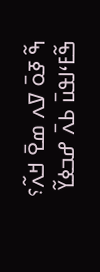ߒ߬ ߧߋ߫ ߜߍ ߘߐ߫ ߞߍ߬؟ ߒ߬ߓߵߊߟߎ߫ ߕߍ߫ ߝߏߦߌ߬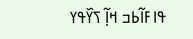ߟߊߓߊ߬ߕߏ ߞߊ߲߬ ߖߌ߰ߟߌ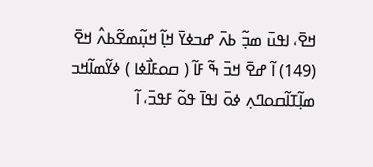ߞߐ߫، ߊߟߎ߫ ߘߏ߲߬ ߕߍ߫ ߝߏߦߌ߫ ߞߊ߲߬ ߞߎ߲߬ߘߐ߬ߕߍ߮ ߞߐ߫
(149) ߊ߬ ߝߐ߫ ߞߏ߫ ߒ߬ ߓߊ߬ ( ߛߋߓߊ߯ߦߊ ) ߦߌ߬ߘߊ߬ߞߏ ߘߊ߲߬ߠߊ߬ߛߋߣߍ߲ ߦߋ߫ ߊߟߊ߫ ߟߋ߬ ߓߟߏ߫، ߊ߬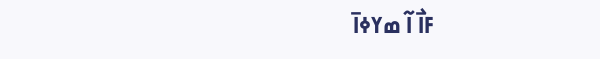ߓߊ߯ ߊ߬ ߘߌߦߊ߫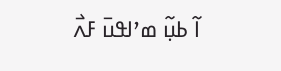ߊ߬ ߕߎ߲߬ ߘߴߊߟߎ߫ ߓߍ߯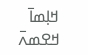ߞߊ߲ߘߊ߫ ߞߐߘߍ߫